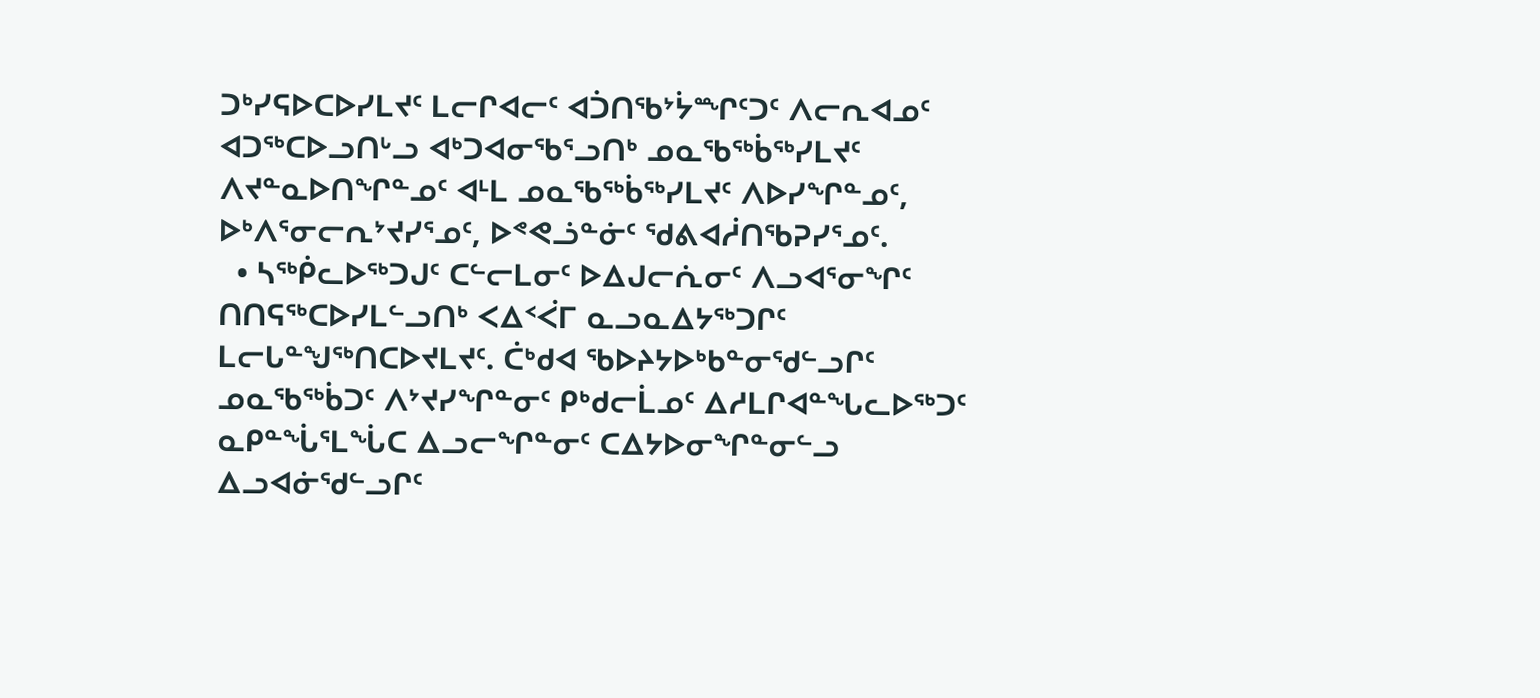ᑐᒃᓯᕋᐅᑕᐅᓯᒪᔪᑦ ᒪᓕᒋᐊᓕᑦ ᐊᑑᑎᖃᔾᔮᙱᑦᑐᑦ ᐱᓕᕆᐊᓄᑦ ᐊᑐᖅᑕᐅᓗᑎᒡᓗ ᐊᒃᑐᐊᓂᖃᕐᓗᑎᒃ ᓄᓇᖃᖅᑳᖅᓯᒪᔪᑦ ᐱᔪᓐᓇᐅᑎᖏᓐᓄᑦ ᐊᒻᒪ ᓄᓇᖃᖅᑳᖅᓯᒪᔪᑦ ᐱᐅᓯᖏᓐᓄᑦ, ᐅᒃᐱᕐᓂᓕᕆᔾᔪᓯᕐᓄᑦ, ᐅᕝᕙᓘᓐᓃᑦ ᖁᕕᐊᓲᑎᖃᕈᓯᕐᓄᑦ.
  • ᓴᖅᑮᓚᐅᖅᑐᒍᑦ ᑕᓪᓕᒪᓂᑦ ᐅᐃᒍᓕᕇᓂᑦ ᐱᓗᐊᕐᓂᖏᑦ ᑎᑎᕋᖅᑕᐅᓯᒪᓪᓗᑎᒃ ᐸᐃᑉᐹᒥ ᓇᓗᓇᐃᔭᖅᑐᒋᑦ ᒪᓕᒐᓐᖑᖅᑎᑕᐅᔪᒪᔪᑦ. ᑖᒃᑯᐊ ᖃᐅᔨᔭᐅᒃᑲᓐᓂᖁᓪᓗᒋᑦ ᓄᓇᖃᖅᑳᑐᑦ ᐱᔾᔪᓯᖏᓐᓂᑦ ᑭᒃᑯᓕᒫᓄᑦ ᐃᓱᒪᒋᐊᓐᖓᓚᐅᖅᑐᑦ ᓇᑭᓐᖔᕐᒪᖔᑕ ᐃᓗᓕᖏᓐᓂᑦ ᑕᐃᔭᐅᓂᖏᓐᓂᓪᓗ ᐃᓗᐊᓃᖁᓪᓗᒋᑦ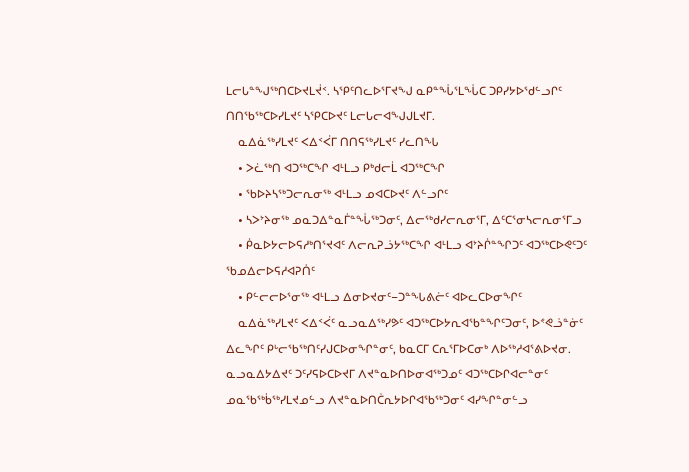ᒪᓕᒐᓐᖑᖅᑎᑕᐅᔪᒪᔫᑉ. ᓴᕿᑦᑎᓚᐅᕐᒥᔪᖑ ᓇᑭᓐᖔᕐᒪᖔᑕ ᑐᑭᓯᔭᐅᖁᓪᓗᒋᑦ ᑎᑎᖃᖅᑕᐅᓯᒪᔪᑦ ᓴᕿᑕᐅᔪᑦ ᒪᓕᒐᓕᐊᖑᒍᒪᔪᒥ.
    ᓇᐃᓈᖅᓯᒪᔪᑦ ᐸᐃᑉᐹᒥ ᑎᑎᕋᖅᓯᒪᔪᑦ ᓯᓚᑎᖓ
    • ᐳᓛᖅᑎ ᐊᑐᖅᑕᖏ ᐊᒻᒪᓗ ᑭᒃᑯᓕᒫ ᐊᑐᖅᑕᖏ
    • ᖃᐅᔨᓴᖅᑐᓕᕆᓂᖅ ᐊᒻᒪᓗ ᓄᐊᑕᐅᔪᑦ ᐱᓪᓗᒋᑦ
    • ᓴᐳᔾᔨᓂᖅ ᓄᓇᑐᐃᓐᓇᒦᓐᖔᖅᑐᓂᑦ, ᐃᓕᖅᑯᓯᓕᕆᓂᕐᒥ, ᐃᑦᑕᕐᓂᓴᓕᕆᓂᕐᒥᓗ
    • ᑮᓇᐅᔭᓕᐅᕋᓱᒃᑎᕐᔪᐊᑦ ᐱᓕᕆᕈᓘᔭᖅᑕᖏ ᐊᒻᒪᓗ ᐊᔾᔨᒌᓐᖏᑐᑦ ᐊᑐᖅᑕᐅᕙᑦᑐᑦ ᖃᓄᐃᓕᐅᕋᓱᐊᕈᑏᑦ
    • ᑭᓪᓕᓕᐅᕐᓂᖅ ᐊᒻᒪᓗ ᐃᓂᐅᔪᓂᑦ−ᑐᓐᖓᕕᓖᑦ ᐊᐅᓚᑕᐅᓂᖏᑦ
    ᓇᐃᓈᖅᓯᒪᔪᑦ ᐸᐃᑉᐹᑦ ᓇᓗᓇᐃᖅᓯᕗᑦ ᐊᑐᖅᑕᐅᔭᕆᐊᖃᓐᖏᑦᑐᓂᑦ, ᐅᕝᕙᓘᓐᓃᑦ ᐃᓚᖏᑦ ᑭᒡᓕᖃᖅᑎᑦᓯᒍᑕᐅᓂᖏᓐᓂᑦ, ᑲᓇᑕᒥ ᑕᕆᕐᒥᐅᑕᓂᒃ ᐱᐅᖅᓱᐊᕐᕕᐅᔪᓂ. ᓇᓗᓇᐃᔭᐃᔪᑦ ᑐᑦᓯᕋᐅᑕᐅᔪᒥ ᐱᔪᓐᓇᐅᑎᐅᓂᐊᖅᑐᓄᑦ ᐊᑐᖅᑕᐅᒋᐊᓕᓐᓂᑦ ᓄᓇᖃᖅᑳᖅᓯᒪᔪᓄᓪᓗ ᐱᔪᓐᓇᐅᑎᑖᕆᔭᐅᒋᐊᖃᖅᑐᓂᑦ ᐊᓯᖏᓐᓂᓪᓗ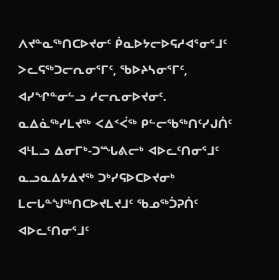ᐱᔪᓐᓇᖅᑎᑕᐅᔪᓂᑦ ᑮᓇᐅᔭᓕᐅᕋᓱᐊᕐᓂᕐᒧᑦ ᐳᓚᕋᖅᑐᓕᕆᓂᕐᒥᑦ, ᖃᐅᔨᓴᓂᕐᒥᑦ, ᐊᓯᖏᓐᓂᓪᓗ ᓱᓕᕆᓂᐅᔪᓂᑦ. ᓇᐃᓈᖅᓯᒪᔪᖅ ᐸᐃᑉᐹᖅ ᑭᓪᓕᖃᖅᑎᑦᓯᒍᑏᑦ ᐊᒻᒪᓗ ᐃᓂᒥᒃ-ᑐᙵᕕᓕᒃ ᐊᐅᓚᑦᑎᓂᕐᒧᑦ ᓇᓗᓇᐃᔭᐃᔪᖅ ᑐᒃᓯᕋᐅᑕᐅᔪᓂᒃ ᒪᓕᒐᓐᖑᖅᑎᑕᐅᔪᒪᔪᒧᑦ ᖃᓄᖅᑑᕈᑏᑦ ᐊᐅᓚᑦᑎᓂᕐᒧᑦ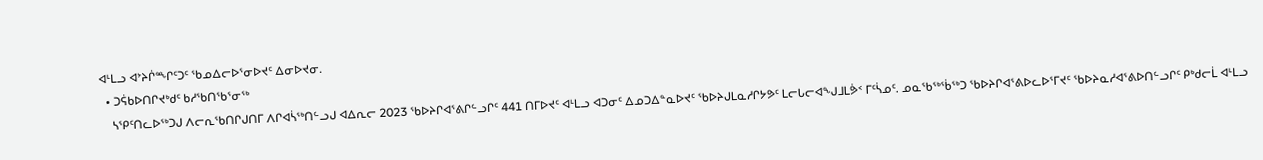ᐊᒻᒪᓗ ᐊᔾᔨᒌᙱᑦᑐᑦ ᖃᓄᐃᓕᐅᕐᓂᐅᔪᑦ ᐃᓂᐅᔪᓂ.
  • ᑐᕌᑲᐅᑎᒋᔪᒃᑯᑦ ᑲᓱᖃᑎᖃᕐᓂᖅ
    ᓴᕿᑦᑎᓚᐅᖅᑐᒍ ᐱᓕᕆᖃᑎᒋᒍᑎᒥ ᐱᒋᐊᓵᖅᑎᓪᓗᒍ ᐊᐃᕆᓕ 2023 ᖃᐅᔨᒋᐊᕐᕕᒋᓪᓗᒋᑦ 441 ᑎᒥᐅᔪᑦ ᐊᒻᒪᓗ ᐊᑐᓂᑦ ᐃᓄᑐᐃᓐᓇᐅᔪᑦ ᖃᐅᔨᒍᒪᓇᓱᒋᔭᕗᑦ ᒪᓕᒐᓕᐊᖑᒧᒪᕘᑉ ᒥᑦᓵᓄᑦ. ᓄᓇᖃᖅᖄᖅᑐ ᖃᐅᔨᒋᐊᕐᕕᐅᓚᐅᕐᒥᔪᑦ ᖃᐅᔨᓇᓱᐊᕐᕕᐅᑎᓪᓗᒋᑦ ᑭᒃᑯᓕᒫ ᐊᒻᒪᓗ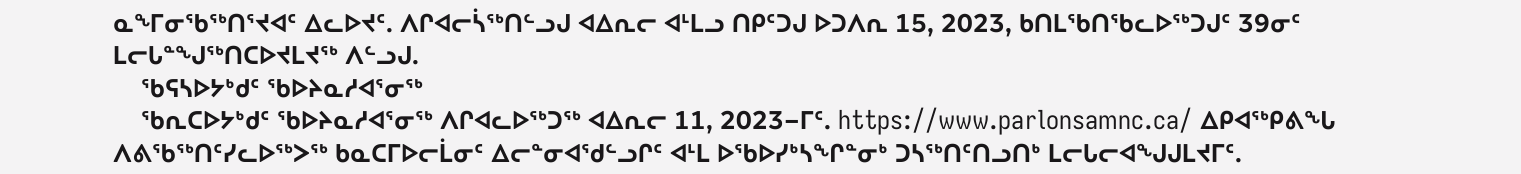ᓇᖕᒥᓂᖃᖅᑎᕐᔪᐊᑦ ᐃᓚᐅᔪᑦ. ᐱᒋᐊᓕᓵᖅᑎᓪᓗᒍ ᐊᐃᕆᓕ ᐊᒻᒪᓗ ᑎᑭᑦᑐᒍ ᐅᑐᐱᕆ 15, 2023, ᑲᑎᒪᖃᑎᖃᓚᐅᖅᑐᒍᑦ 39ᓂᑦ ᒪᓕᒐᓐᖑᖅᑎᑕᐅᔪᒪᔪᖅ ᐱᓪᓗᒍ.
    ᖃᕋᓴᐅᔭᒃᑯᑦ ᖃᐅᔨᓇᓱᐊᕐᓂᖅ
    ᖃᕆᑕᐅᔭᒃᑯᑦ ᖃᐅᔨᓇᓱᐊᕐᓂᖅ ᐱᒋᐊᓚᐅᖅᑐᖅ ᐊᐃᕆᓕ 11, 2023−ᒥᑦ. https://www.parlonsamnc.ca/ ᐃᑭᐊᖅᑭᕕᖓ ᐱᕕᖃᖅᑎᑦᓯᓚᐅᖅᐳᖅ ᑲᓇᑕᒥᐅᓕᒫᓂᑦ ᐃᓕᓐᓂᐊᖁᓪᓗᒋᑦ ᐊᒻᒪ ᐅᖃᐅᓯᒃᓴᖏᓐᓂᒃ ᑐᓴᖅᑎᑦᑎᓗᑎᒃ ᒪᓕᒐᓕᐊᖑᒍᒪᔪᒥᑦ.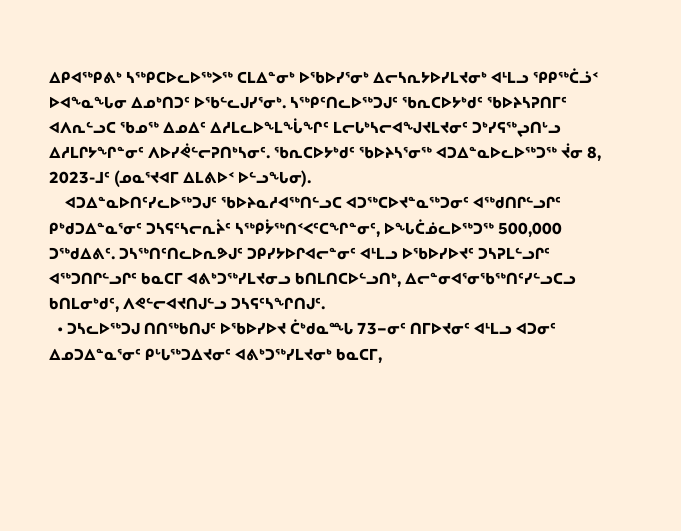ᐃᑭᐊᖅᑭᕕᒃ ᓴᖅᑭᑕᐅᓚᐅᖅᐳᖅ ᑕᒪᐃᓐᓂᒃ ᐅᖃᐅᓯᕐᓂᒃ ᐃᓕᓴᕆᔭᐅᓯᒪᔪᓂᒃ ᐊᒻᒪᓗ ᕿᑭᖅᑖᓘᑉ ᐅᐊᖕᓇᖓᓂ ᐃᓄᒃᑎᑐᑦ ᐅᖃᓪᓚᒍᓯᕐᓂᒃ. ᓴᖅᑭᑦᑎᓚᐅᖅᑐᒍᑦ ᖃᕆᑕᐅᔭᒃᑯᑦ ᖃᐅᔨᓴᕈᑎᒥᑦ ᐊᐱᕆᓪᓗᑕ ᖃᓄᖅ ᐃᓄᐃᑦ ᐃᓱᒪᓚᐅᖕᒪᖔᖏᑦ ᒪᓕᒐᒃᓴᓕᐊᖑᔪᒪᔪᓂᑦ ᑐᒃᓯᕋᖅᖢᑎᒡᓗ ᐃᓱᒪᒋᔭᖏᓐᓂᑦ ᐱᐅᓯᕚᓪᓕᕈᑎᒃᓴᓂᑦ. ᖃᕆᑕᐅᔭᒃᑯᑦ ᖃᐅᔨᓴᕐᓂᖅ ᐊᑐᐃᓐᓇᐅᓚᐅᖅᑐᖅ ᔫᓂ 8, 2023-ᒧᑦ (ᓄᓇᕐᔪᐊᒥ ᐃᒪᕕᐅᑉ ᐅᓪᓗᖓᓂ).
    ᐊᑐᐃᓐᓇᐅᑎᑦᓯᓚᐅᖅᑐᒍᑦ ᖃᐅᔨᓇᓱᐊᖅᑎᓪᓗᑕ ᐊᑐᖅᑕᐅᔪᓐᓇᖅᑐᓂᑦ ᐊᖅᑯᑎᒋᓪᓗᒋᑦ ᑭᒃᑯᑐᐃᓐᓇᕐᓂᑦ ᑐᓴᕋᑦᓴᓕᕆᔩᑦ ᓴᖅᑭᔮᖅᑎᑉᐸᑦᑕᖏᓐᓂᑦ, ᐅᖓᑖᓅᓚᐅᖅᑐᖅ 500,000 ᑐᖅᑯᐃᕕᑦ. ᑐᓴᖅᑎᑦᑎᓚᐅᕆᕗᒍᑦ ᑐᑭᓯᔭᐅᒋᐊᓕᓐᓂᑦ ᐊᒻᒪᓗ ᐅᖃᐅᓯᐅᔪᑦ ᑐᓴᕈᒪᓪᓗᒋᑦ ᐊᖅᑐᑎᒋᓪᓗᒋᑦ ᑲᓇᑕᒥ ᐊᕕᒃᑐᖅᓯᒪᔪᓂᓗ ᑲᑎᒪᑎᑕᐅᓪᓗᑎᒃ, ᐃᓕᓐᓂᐊᕐᓂᖃᖅᑎᑦᓯᓪᓗᑕᓗ ᑲᑎᒪᓂᒃᑯᑦ, ᐱᕙᓪᓕᐊᔪᑎᒍᓪᓗ ᑐᓴᕋᑦᓴᖏᑎᒍᑦ.
  • ᑐᓴᓚᐅᖅᑐᒍ ᑎᑎᖅᑲᑎᒍᑦ ᐅᖃᐅᓯᐅᔪ ᑖᒃᑯᓇᙵ 73−ᓂᑦ ᑎᒥᐅᔪᓂᑦ ᐊᒻᒪᓗ ᐊᑐᓂᑦ ᐃᓄᑐᐃᓐᓇᕐᓂᑦ ᑭᒡᒐᖅᑐᐃᔪᓂᑦ ᐊᕕᒃᑐᖅᓯᒪᔪᓂᒃ ᑲᓇᑕᒥ,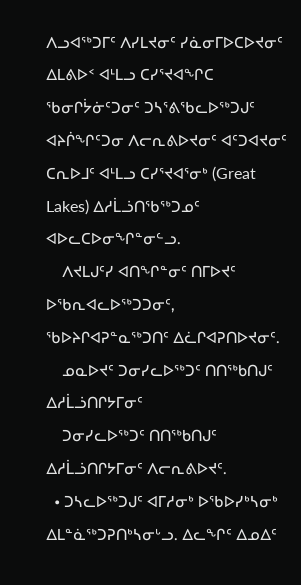ᐱᓗᐊᖅᑐᒥᑦ ᐱᓯᒪᔪᓂᑦ ᓯᓈᓂᒥᐅᑕᐅᔪᓂᑦ ᐃᒪᕕᐅᑉ ᐊᒻᒪᓗ ᑕᓯᕐᔪᐊᖏᑕ ᖃᓂᒋᔮᓃᑦᑐᓂᑦ ᑐᓴᕐᕕᖃᓚᐅᖅᑐᒍᑦ ᐊᔨᒌᖏᑦᑐᓂ ᐱᓕᕆᕕᐅᔪᓂᑦ ᐊᑦᑐᐊᔪᓂᑦ ᑕᕆᐅᒧᑦ ᐊᒻᒪᓗ ᑕᓯᕐᔪᐊᕐᓂᒃ (Great Lakes) ᐃᓱᒫᓘᑎᖃᖅᑐᓄᑦ ᐊᐅᓚᑕᐅᓂᖏᓐᓂᓪᓗ.
    ᐱᔪᒪᒍᑦᓯ ᐊᑎᖏᓐᓂᑦ ᑎᒥᐅᔪᑦ ᐅᖃᕆᐊᓚᐅᖅᑐᑐᓂᑦ, ᖃᐅᔨᒋᐊᕈᓐᓇᖅᑐᑎᑦ ᐃᓛᒋᐊᕈᑎᐅᔪᓂᑦ.
    ᓄᓇᐅᔪᑦ ᑐᓂᓯᓚᐅᖅᑐᑦ ᑎᑎᖅᑲᑎᒍᑦ ᐃᓱᒫᓘᑎᒋᔭᒥᓂᑦ
    ᑐᓂᓯᓚᐅᖅᑐᑦ ᑎᑎᖅᑲᑎᒍᑦ ᐃᓱᒫᓘᑎᒋᔭᒥᓂᑦ ᐱᓕᕆᕕᐅᔪᑦ.
  • ᑐᓴᓚᐅᖅᑐᒍᑦ ᐊᒥᓱᓂᒃ ᐅᖃᐅᓯᒃᓴᓂᒃ ᐃᒪᓐᓈᖅᑐᕈᑎᒃᓴᓂᒡᓗ. ᐃᓚᖏᑦ ᐃᓄᐃᑦ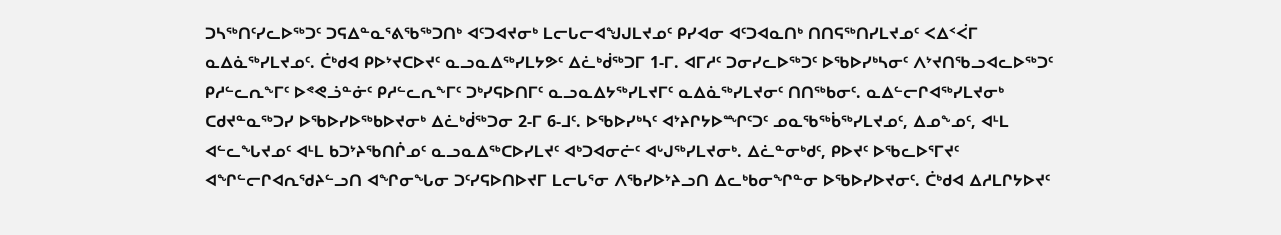ᑐᓴᖅᑎᑦᓯᓚᐅᖅᑐᑦ ᑐᕋᐃᓐᓇᕐᕕᖃᖅᑐᑎᒃ ᐊᑦᑐᐊᔪᓂᒃ ᒪᓕᒐᓕᐊᖑᒍᒪᔪᓄᑦ ᑭᓯᐊᓂ ᐊᑦᑐᐊᓇᑎᒃ ᑎᑎᕋᖅᑎᓯᒪᔪᓄᑦ ᐸᐃᑉᐹᒥ ᓇᐃᓈᖅᓯᒪᔪᓄᑦ. ᑖᒃᑯᐊ ᑭᐅᔾᔪᑕᐅᔪᑦ ᓇᓗᓇᐃᖅᓯᒪᔭᕗᑦ ᐃᓛᒃᑰᖅᑐᒥ 1-ᒥ. ᐊᒥᓱᑦ ᑐᓂᓯᓚᐅᖅᑐᑦ ᐅᖃᐅᓯᒃᓴᓂᑦ ᐱᔾᔪᑎᖃᓗᐊᓚᐅᖅᑐᑦ ᑭᓱᓪᓚᕆᖕᒥᑦ ᐅᕝᕙᓘᓐᓃᑦ ᑭᓱᓪᓚᕆᖕᒥᑦ ᑐᒃᓯᕋᐅᑎᒥᑦ ᓇᓗᓇᐃᔭᖅᓯᒪᔪᒥᑦ ᓇᐃᓈᖅᓯᒪᔪᓂᑦ ᑎᑎᖅᑲᓂᑦ. ᓇᐃᓪᓕᒋᐊᖅᓯᒪᔪᓂᒃ ᑕᑯᔪᓐᓇᖅᑐᓯ ᐅᖃᐅᓯᐅᖅᑲᐅᔪᓂᒃ ᐃᓛᒃᑰᖅᑐᓂ 2-ᒥ 6-ᒧᑦ. ᐅᖃᐅᓯᒃᓴᑦ ᐊᔾᔨᒋᔭᐅᙱᑦᑐᑦ ᓄᓇᖃᖅᑳᖅᓯᒪᔪᓄᑦ, ᐃᓄᖕᓄᑦ, ᐊᒻᒪ ᐊᓪᓚᖓᔪᓄᑦ ᐊᒻᒪ ᑲᑐᔾᔨᖃᑎᒌᓄᑦ ᓇᓗᓇᐃᖅᑕᐅᓯᒪᔪᑦ ᐊᒃᑐᐊᓂᓖᑦ ᐊᒡᒍᖅᓯᒪᔪᓂᒃ. ᐃᓛᓐᓂᒃᑯᑦ, ᑭᐅᔪᑦ ᐅᖃᓚᐅᕐᒥᔪᑦ ᐊᖏᓪᓕᒋᐊᕆᖁᔨᓪᓗᑎ ᐊᖏᓂᖓᓂ ᑐᑦᓯᕋᐅᑎᐅᔪᒥ ᒪᓕᒐᕐᓂ ᐱᖃᓯᐅᔾᔨᓗᑎ ᐃᓚᒃᑲᓂᖏᓐᓂ ᐅᖃᐅᓯᐅᔪᓂᑦ. ᑖᒃᑯᐊ ᐃᓱᒪᒋᔭᐅᔪᑦ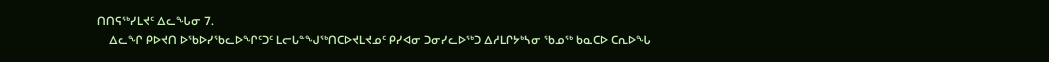ᑎᑎᕋᖅᓯᒪᔪᑦ ᐃᓚᖓᓂ 7.
    ᐃᓚᖏ ᑭᐅᔪᑎ ᐅᖃᐅᓯᖃᓚᐅᖏᑦᑐᑦ ᒪᓕᒐᓐᖑᖅᑎᑕᐅᔪᒪᔪᓄᑦ ᑭᓯᐊᓂ ᑐᓂᓯᓚᐅᖅᑐ ᐃᓱᒪᒋᔭᒃᓴᓂ ᖃᓄᖅ ᑲᓇᑕᐅ ᑕᕆᐅᖓ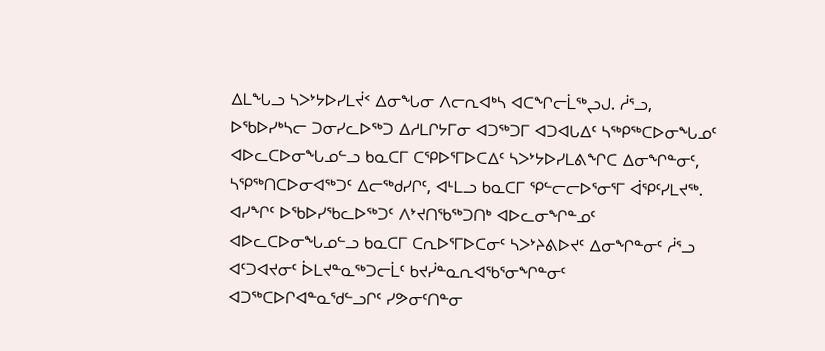ᐃᒪᖓᓗ ᓴᐳᔾᔭᐅᓯᒪᔫᑉ ᐃᓂᖓᓂ ᐱᓕᕆᐊᒃᓴ ᐊᑕᖏᓕᒫᖅᖢᒍ. ᓲᕐᓗ, ᐅᖃᐅᓯᒃᓴᓕ ᑐᓂᓯᓚᐅᖅᑐ ᐃᓱᒪᒋᔭᒥᓂ ᐊᑐᖅᑐᒥ ᐊᑐᐊᒐᐃᑦ ᓴᖅᑭᖅᑕᐅᓂᖓᓄᑦ ᐊᐅᓚᑕᐅᓂᖓᓄᓪᓗ ᑲᓇᑕᒥ ᑕᕿᐅᕐᒥᐅᑕᐃᑦ ᓴᐳᔾᔭᐅᓯᒪᕕᖏᑕ ᐃᓂᖏᓐᓂᑦ, ᓴᕿᖅᑎᑕᐅᓂᐊᖅᑐᑦ ᐃᓕᖅᑯᓯᒋᑦ, ᐊᒻᒪᓗ ᑲᓇᑕᒥ ᕿᓪᓕᓕᐅᕐᓂᕐᒥ ᐋᕿᑦᓯᒪᔪᖅ. ᐊᓯᖏᑦ ᐅᖃᐅᓯᖃᓚᐅᖅᑐᑦ ᐱᔾᔪᑎᖃᖅᑐᑎᒃ ᐊᐅᓚᓂᖏᓐᓄᑦ ᐊᐅᓚᑕᐅᓂᖓᓄᓪᓗ ᑲᓇᑕᒥ ᑕᕆᐅᕐᒥᐅᑕᓂᑦ ᓴᐳᔾᔨᕕᐅᔪᑦ ᐃᓂᖏᓐᓂᑦ ᓲᕐᓗ ᐊᑦᑐᐊᔪᓂᑦ ᐆᒪᔪᓐᓇᖅᑐᓕᒫᑦ ᑲᔪᓰᓐᓇᕆᐊᖃᕐᓂᖏᓐᓂᑦ ᐊᑐᖅᑕᐅᒋᐊᓐᓇᖁᓪᓗᒋᑦ ᓯᕗᓂᑦᑎᓐᓂ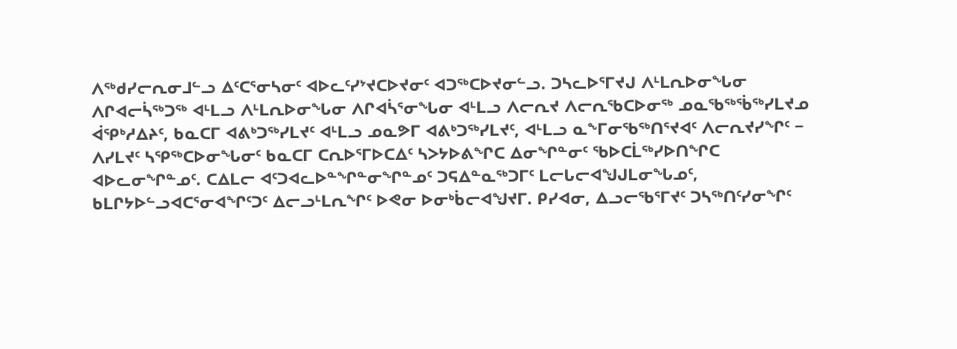ᐱᖅᑯᓯᓕᕆᓂᒧᓪᓗ ᐃᑦᑕᕐᓂᓴᓂᑦ ᐊᐅᓚᑦᓯᔾᔪᑕᐅᔪᓂᑦ ᐊᑐᖅᑕᐅᔪᓂᓪᓗ. ᑐᓴᓚᐅᕐᒥᔪᒍ ᐱᒻᒪᕆᐅᓂᖓᓂ ᐱᒋᐊᓕᓵᖅᑐᖅ ᐊᒻᒪᓗ ᐱᒻᒪᕆᐅᓂᖓᓂ ᐱᒋᐊᓵᕐᓂᖓᓂ ᐊᒻᒪᓗ ᐱᓕᕆᔪ ᐱᓕᕆᖃᑕᐅᓂᖅ ᓄᓇᖃᖅᖄᖅᓯᒪᔪᓄ ᐋᕿᒃᓱᐃᔨᑦ, ᑲᓇᑕᒥ ᐊᕕᒃᑐᖅᓯᒪᔪᑦ ᐊᒻᒪᓗ ᓄᓇᕗᒥ ᐊᕕᒃᑐᖅᓯᒪᔪᑦ, ᐊᒻᒪᓗ ᓇᖕᒥᓂᖃᖅᑎᕐᔪᐊᑦ ᐱᓕᕆᔪᓯᖏᑦ − ᐱᓯᒪᔪᑦ ᓴᕿᖅᑕᐅᓂᖓᓂᑦ ᑲᓇᑕᒥ ᑕᕆᐅᕐᒥᐅᑕᐃᑦ ᓴᐳᔭᐅᕕᖏᑕ ᐃᓂᖏᓐᓂᑦ ᖃᐅᑕᒫᖅᓯᐅᑎᖏᑕ ᐊᐅᓚᓂᖏᓐᓄᑦ. ᑕᐃᒪᓕ ᐊᑦᑐᐊᓚᐅᓐᖏᓐᓂᖏᓐᓄᑦ ᑐᕋᐃᓐᓇᖅᑐᒥᑦ ᒪᓕᒐᓕᐊᖑᒍᒪᓂᖓᓄᑦ, ᑲᒪᒋᔭᐅᓪᓗᐊᑕᕐᓂᐊᖏᑦᑐᑦ ᐃᓕᓗᒻᒪᕆᖏᑦ ᐅᕙᓂ ᐅᓂᒃᑳᓕᐊᖑᔪᒥ. ᑭᓯᐊᓂ, ᐃᓗᓕᖃᕐᒥᔪᑦ ᑐᓴᖅᑎᑦᓯᓂᖏᑦ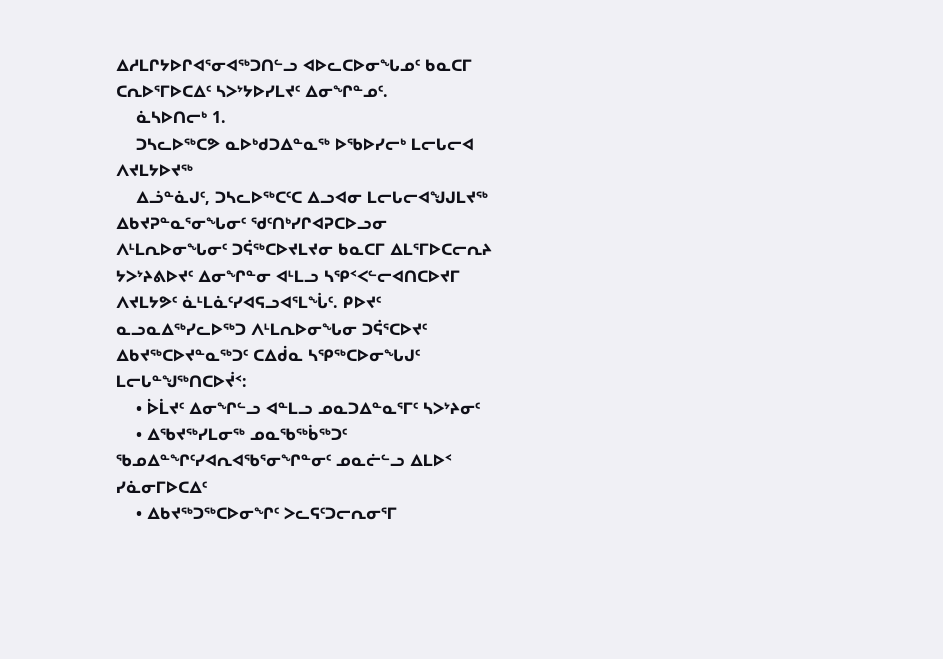ᐃᓱᒪᒋᔭᐅᒋᐊᕐᓂᐊᖅᑐᑎᓪᓗ ᐊᐅᓚᑕᐅᓂᖓᓄᑦ ᑲᓇᑕᒥ ᑕᕆᐅᕐᒥᐅᑕᐃᑦ ᓴᐳᔾᔭᐅᓯᒪᔪᑦ ᐃᓂᖏᓐᓄᑦ.
    ᓈᓴᐅᑎᓕᒃ 1.
    ᑐᓴᓚᐅᖅᑕᕗ ᓇᐅᒃᑯᑐᐃᓐᓇᖅ ᐅᖃᐅᓯᓕᒃ ᒪᓕᒐᓕᐊ ᐱᔪᒪᔭᐅᔪᖅ
    ᐃᓘᓐᓈᒍᑦ, ᑐᓴᓚᐅᖅᑕᑦᑕ ᐃᓗᐊᓂ ᒪᓕᒐᓕᐊᖑᒍᒪᔪᖅ ᐃᑲᔪᕈᓐᓇᕐᓂᖓᓂᑦ ᖁᑦᑎᒃᓯᒋᐊᕈᑕᐅᓗᓂ ᐱᒻᒪᕆᐅᓂᖓᓂᑦ ᑐᕌᖅᑕᐅᔪᒪᔪᓂ ᑲᓇᑕᒥ ᐃᒪᕐᒥᐅᑕᓕᕆᔨ ᔭᐳᔾᔨᕕᐅᔪᑦ ᐃᓂᖏᓐᓂ ᐊᒻᒪᓗ ᓴᕿᑉᐸᓪᓕᐊᑎᑕᐅᔪᒥ ᐱᔪᒪᔭᕗᑦ ᓈᒻᒪᓈᑦᓯᐊᕋᓗᐊᕐᒪᖔᑦ. ᑭᐅᔪᑦ ᓇᓗᓇᐃᖅᓯᓚᐅᖅᑐ ᐱᒻᒪᕆᐅᓂᖓᓂ ᑐᕌᕐᑕᐅᔪᑦ ᐃᑲᔪᖅᑕᐅᔪᓐᓇᖅᑐᑦ ᑕᐃᑰᓇ ᓴᕿᖅᑕᐅᓂᖓᒍᑦ ᒪᓕᒐᓐᖑᖅᑎᑕᐅᔫᑉ:
    • ᐆᒫᔪᑦ ᐃᓂᖏᓪᓗ ᐊᓐᒪᓗ ᓄᓇᑐᐃᓐᓇᕐᒥᑦ ᓴᐳᔾᔨᓂᑦ
    • ᐃᖃᔪᖅᓯᒪᓂᖅ ᓄᓇᖃᖅᑳᖅᑐᑦ ᖃᓄᐃᓐᖏᑦᓯᐊᕆᐊᖃᕐᓂᖏᓐᓂᑦ ᓄᓇᓖᓪᓗ ᐃᒪᐅᑉ ᓯᓈᓂᒥᐅᑕᐃᑦ
    • ᐃᑲᔪᖅᑐᖅᑕᐅᓂᖏᑦ ᐳᓚᕋᑦᑐᓕᕆᓂᕐᒥ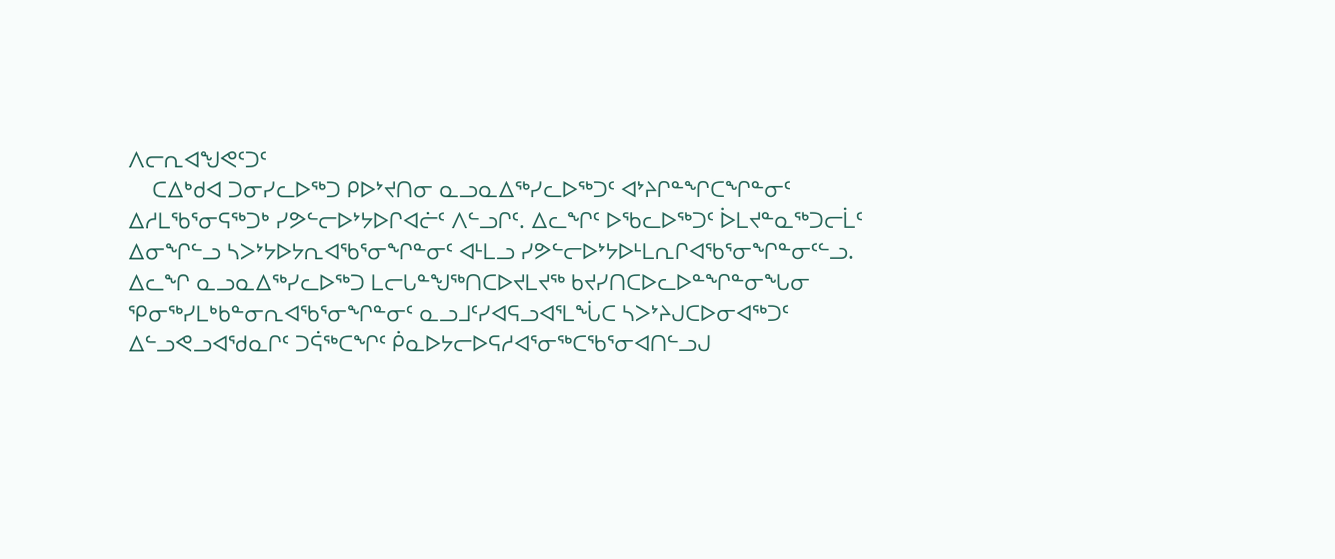ᐱᓕᕆᐊᖑᕙᑦᑐᑦ
    ᑕᐃᒃᑯᐊ ᑐᓂᓯᓚᐅᖅᑐ ᑭᐅᔾᔪᑎᓂ ᓇᓗᓇᐃᖅᓯᓚᐅᖅᑐᑦ ᐊᔾᔨᒋᓐᖏᑕᖏᓐᓂᑦ ᐃᓱᒪᖃᕐᓂᕋᖅᑐᒃ ᓯᕗᓪᓕᐅᔾᔭᐅᒋᐊᓖᑦ ᐱᓪᓗᒋᑦ. ᐃᓚᖏᑦ ᐅᖃᓚᐅᖅᑐᑦ ᐆᒪᔪᓐᓇᖅᑐᓕᒫᑦ ᐃᓂᖏᓪᓗ ᓴᐳᔾᔭᐅᔭᕆᐊᖃᕐᓂᖏᓐᓂᑦ ᐊᒻᒪᓗ ᓯᕗᓪᓕᐅᔾᔭᐅᒻᒪᕆᒋᐊᖃᕐᓂᖏᓐᓂᑦᓪᓗ. ᐃᓚᖏ ᓇᓗᓇᐃᖅᓯᓚᐅᖅᑐ ᒪᓕᒐᓐᖑᖅᑎᑕᐅᔪᒪᔪᖅ ᑲᔪᓯᑎᑕᐅᓚᐅᓐᖏᓐᓂᖓᓂ ᕿᓂᖅᓯᒪᒃᑲᓐᓂᕆᐊᖃᕐᓂᖏᓐᓂᑦ ᓇᓗᒧᑦᓯᐊᕋᓗᐊᕐᒪᖔᑕ ᓴᐳᔾᔨᒍᑕᐅᓂᐊᖅᑐᑦ ᐃᓪᓗᕙᓗᐊᖁᓇᒋᑦ ᑐᕌᖅᑕᖏᑦ ᑮᓇᐅᔭᓕᐅᕋᓱᐊᕐᓂᖅᑕᖃᕐᓂᐊᑎᓪᓗᒍ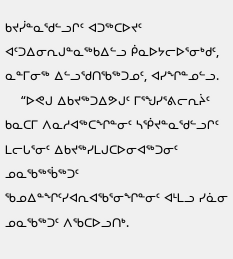ᑲᔪᓰᓐᓇᖁᓪᓗᒋᑦ ᐊᑐᖅᑕᐅᔪᑦ ᐊᑦᑐᐃᓂᕆᒍᓐᓇᖅᑲᐃᓪᓗ ᑮᓇᐅᔭᓕᐅᕐᓂᒃᑯᑦ, ᓇᓐᒥᓂᖅ ᐃᓪᓗᖁᑎᖃᖅᑐᓄᑦ, ᐊᓯᖏᓐᓄᓪᓗ.
    “ᐅᕙᒍ ᐃᑲᔪᖅᑐᐃᕗᒍᑦ ᒥᕐᖑᓯᕐᕕᓕᕆᔩᑦ ᑲᓇᑕᒥ ᐱᓇᓱᐊᖅᑕᖏᓐᓂᑦ ᓴᖀᔪᓐᓇᖁᓪᓗᒋᑦ ᒪᓕᒐᕐᓂᑦ ᐃᑲᔪᖅᓯᒪᒍᑕᐅᓂᐊᖅᑐᓂᑦ ᓄᓇᖃᖅᖄᖅᑐᑦ ᖃᓄᐃᓐᖏᑦᓯᐊᕆᐊᖃᕐᓂᖏᓐᓂᑦ ᐊᒻᒪᓗ ᓯᓈᓂ ᓄᓇᖃᖅᑐᑦ ᐱᖃᑕᐅᓗᑎᒃ.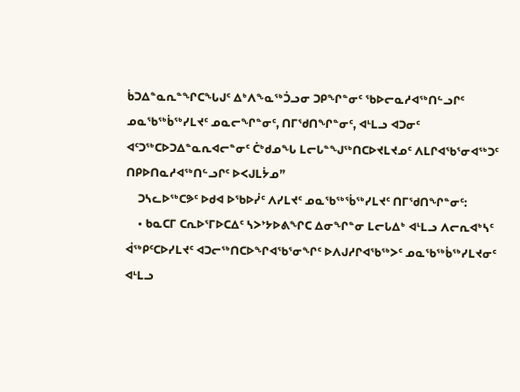ᑳᑐᐃᓐᓇᕆᓐᖏᑕᖓᒍᑦ ᐃᒃᐱᖕᓇᖅᑑᓗᓂ ᑐᑭᖏᓐᓂᑦ ᖃᐅᓕᓇᓱᐊᖅᑎᓪᓗᒋᑦ ᓄᓇᖃᖅᑳᖅᓯᒪᔪᑦ ᓄᓇᓕᖏᓐᓂᑦ, ᑎᒥᖁᑎᖏᓐᓂᑦ, ᐊᒻᒪᓗ ᐊᑐᓂᑦ ᐊᑦᑐᖅᑕᐅᑐᐃᓐᓇᕆᐊᓕᓐᓂᑦ ᑖᒃᑯᓄᖓ ᒪᓕᒐᓐᖑᖅᑎᑕᐅᔪᒪᔪᓄᑦ ᐱᒪᒋᐊᖃᕐᓂᐊᖅᑐᑦ ᑎᑭᐅᑎᓇᓱᐊᖅᑎᓪᓗᒋᑦ ᐅᐸᒍᒪᔮᓄ”
    ᑐᓴᓚᐅᖅᑕᕗᑦ ᐅᑯᐊ ᐅᖃᐅᓰᑦ ᐱᓯᒪᔪᑦ ᓄᓇᖃᖅᖄᖅᓯᒪᔪᑦ ᑎᒥᖁᑎᖏᓐᓂᑦ:
    • ᑲᓇᑕᒥ ᑕᕆᐅᕐᒥᐅᑕᐃᑦ ᓴᐳᔾᔭᐅᕕᖏᑕ ᐃᓂᖏᓐᓂ ᒪᓕᒐᐃᒃ ᐊᒻᒪᓗ ᐱᓕᕆᐊᒃᓴᑦ ᐋᖅᑭᑦᑕᐅᓯᒪᔪᑦ ᐊᑐᓕᖅᑎᑕᐅᖏᐊᖃᕐᓂᖏᑦ ᐅᐱᒍᓱᒋᐊᖃᖅᐳᑦ ᓄᓇᖃᖅᑳᖅᓯᒪᔪᓂᑦ ᐊᒻᒪᓗ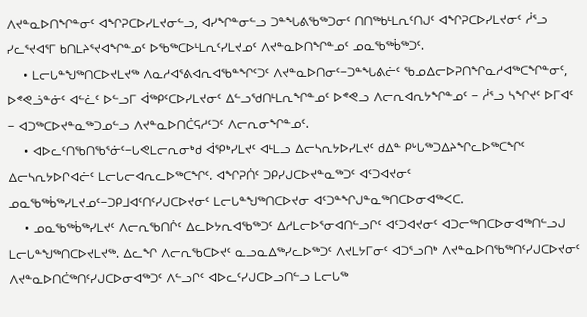ᐱᔪᓐᓇᐅᑎᖏᓐᓂᑦ ᐊᖏᕈᑕᐅᓯᒪᔪᓂᓪᓗ, ᐊᓯᖏᓐᓂᓪᓗ ᑐᓐᖓᕕᖃᖅᑐᓂᑦ ᑎᑎᖅᑲᒻᒪᕆᑦᑎᒍᑦ ᐊᖏᕈᑕᐅᓯᒪᔪᓂᑦ ᓲᕐᓗ ᓯᓚᕐᔪᐊᕐᒥ ᑲᑎᒪᔨᕐᔪᐊᖏᓐᓄᑦ ᐅᖃᖅᑕᐅᒻᒪᕆᑦᓯᒪᔪᓄᑦ ᐱᔪᓐᓇᐅᑎᖏᓐᓄᑦ ᓄᓇᖃᖅᑳᖅᑐᑦ.
    • ᒪᓕᒐᓐᖑᖅᑎᑕᐅᔪᒪᔪᖅ ᐱᓇᓱᐊᕐᕕᐊᕆᐊᖃᓐᖏᑦᑐᑦ ᐱᔪᓐᓇᐅᑎᓂᑦ−ᑐᓐᖓᕕᓖᑦ ᖃᓄᐃᓕᐅᕈᑎᖏᓇᓱᐊᖅᑕᖏᓐᓂᑦ, ᐅᕝᕙᓘᓐᓃᑦ ᐊᓪᓛᑦ ᐅᓪᓗᒥ ᐋᖅᑭᑦᑕᐅᓯᒪᔪᓂᑦ ᐃᓪᓗᖁᑎᒻᒪᕆᖏᓐᓄᑦ ᐅᕝᕙᓗ ᐱᓕᕆᐊᕆᔭᖏᓐᓄᑦ − ᓲᕐᓗ ᓴᖏᔪᑦ ᐅᒥᐊᑦ − ᐊᑐᖅᑕᐅᔪᓐᓇᖅᑐᓄᓪᓗ ᐱᔪᓐᓇᐅᑎᑖᕋᓱᑦᑐᑦ ᐱᓕᕆᓂᖏᓐᓄᑦ.
    • ᐊᐅᓚᑦᑎᖃᑎᖃᕐᓃᑦ−ᒐᕙᒪᓕᕆᓂᒃᑯ ᐋᕿᒃᓯᒪᔪᑦ ᐊᒻᒪᓗ ᐃᓕᓴᕆᔭᐅᓯᒪᔪᑦ ᑯᐃᓐ ᑭᒡᒐᖅᑐᐃᔨᖏᓚᐅᖅᑕᖏᑦ ᐃᓕᓴᕆᔭᐅᒋᐊᓖᑦ ᒪᓕᒐᓕᐊᕆᓚᐅᖅᑕᖏᑦ. ᐊᖏᕈᑏᑦ ᑐᑭᓯᒍᑕᐅᔪᓐᓇᖅᑐᑦ ᐊᑦᑐᐊᔪᓂᑦ ᓄᓇᖃᖅᑳᖅᓯᒪᔪᓄᑦ−ᑐᑭᒧᐊᑦᑎᑦᓯᒍᑕᐅᔪᓂᑦ ᒪᓕᒐᓐᖑᖅᑎᑕᐅᔪᓂ ᐊᑦᑐᓐᖏᒍᓐᓇᖅᑎᑕᐅᓂᐊᖅᐸᑕ.
    • ᓄᓇᖃᖅᑳᖅᓯᒪᔪᑦ ᐱᓕᕆᖃᑎᒌᑦ ᐃᓚᐅᔭᕆᐊᖃᖅᑐᑦ ᐃᓱᒪᓕᐅᕐᓂᐊᑎᓪᓗᒋᑦ ᐊᑦᑐᐊᔪᓂᑦ ᐊᑐᓕᖅᑎᑕᐅᓂᐊᖅᑎᓪᓗᒍ ᒪᓕᒐᓐᖑᖅᑎᑕᐅᔪᒪᔪᖅ. ᐃᓚᖏ ᐱᓕᕆᖃᑕᐅᔪᑦ ᓇᓗᓇᐃᖅᓯᓚᐅᖅᑐᑦ ᐱᔪᒪᔭᒥᓂᑦ ᐊᑐᕐᓗᑎᒃ ᐱᔪᓐᓇᐅᑎᖃᖅᑎᑦᓯᒍᑕᐅᔪᓂᑦ ᐱᔪᓐᓇᐅᑎᑖᖅᑎᑦᓯᒍᑕᐅᓂᐊᖅᑐᑦ ᐱᓪᓗᒋᑦ ᐊᐅᓚᑦᓯᒍᑕᐅᓗᑎᓪᓗ ᒪᓕᒐᖅ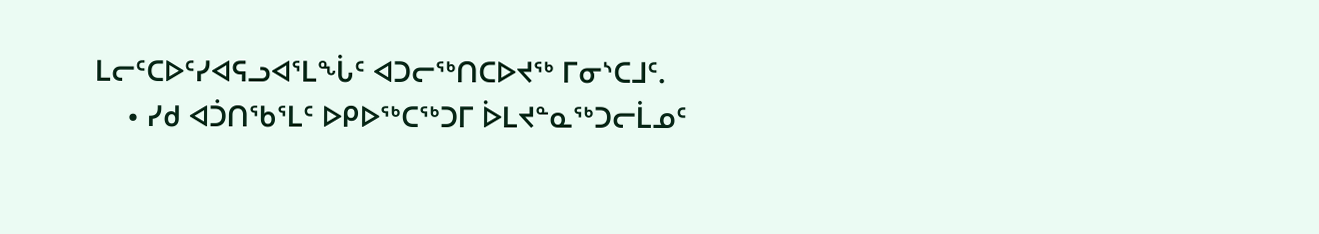ᒪᓕᑦᑕᐅᑦᓯᐊᕋᓗᐊᕐᒪᖔᑦ ᐊᑐᓕᖅᑎᑕᐅᔪᖅ ᒥᓂᔅᑕᒧᑦ.
    • ᓯᑯ ᐊᑑᑎᖃᕐᒪᑦ ᐅᑭᐅᖅᑕᖅᑐᒥ ᐆᒪᔪᓐᓇᖅᑐᓕᒫᓄᑦ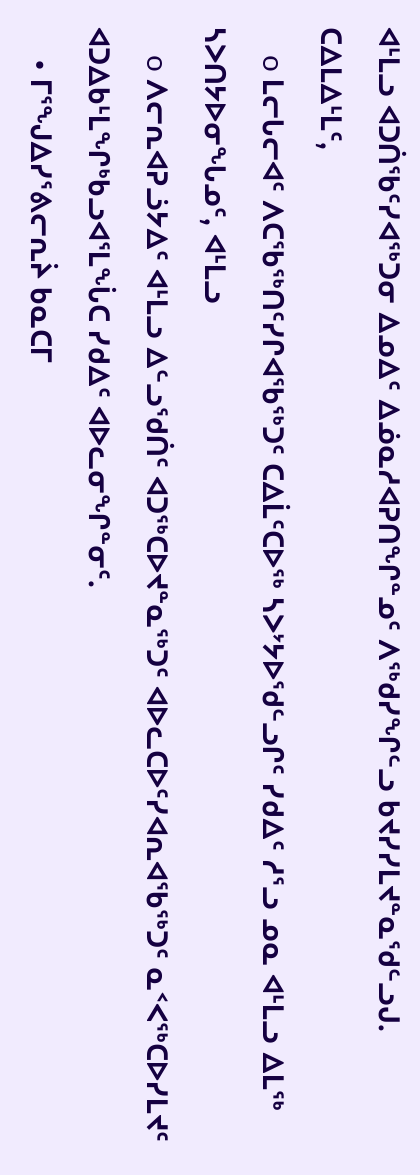ᐊᒻᒪᓗ ᐊᑐᑏᖃᑦᓯᐊᖅᑐᓂ ᐃᓄᐃᑦ ᐃᓅᓇᓱᐊᕈᑎᖏᓐᓄᑦ ᐱᖅᑯᓯᖏᓪᓗ ᑲᔪᓯᓯᒪᔪᓐᓇᖁᓪᓗᒍ. ᑕᐃᒪᐃᒻᒪᑦ,
    o ᒪᓕᒐᓕᐊᑦ ᐱᑕᖃᖅᑎᑦᓯᒋᐊᖃᖅᑐᑦ ᑕᐃᒫᑦᑕᐅᖅ ᓴᐳᔾᔭᐅᖁᓪᓗᒋᑦ ᓯᑯᐃᑦ ᓱᕐᓗ ᓄᓇ ᐊᒻᒪᓗ ᐃᒪᖅ ᓴᐳᑎᔭᐅᓂᖓᓄᑦ, ᐊᒻᒪᓗ
    o ᐱᓕᕆᐊᕈᓘᔭᐃᑦ ᐊᒻᒪᓗ ᐃᓪᓗᖁᑏᑦ ᐊᑐᖅᑕᐅᔪᓐᓇᖅᑐᑦ ᐊᐅᓚᑕᐅᑦᓯᐊᕆᐊᖃᖅᑐᑦ ᓇᑉᐸᖅᑕᐅᓯᒪᔪᑦ ᐊᑐᐃᑲᒻᒪᖏᒃᑲᓗᐊᕐᒪᖔᑕ ᓯᑯᐃᑦ ᐊᐅᓚᓂᖏᓐᓂᑦ.
    • ᒥᕐᖑᐃᓯᕐᕕᓕᕆᔩ ᑲᓇᑕᒥ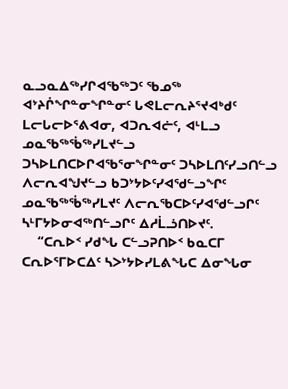ᓇᓗᓇᐃᖅᓯᒋᐊᖃᖅᑐᑦ ᖃᓄᖅ ᐊᔾᔨᒌᖏᓐᓂᖏᓐᓂᑦ ᒐᕙᒪᓕᕆᔨᕐᔪᐊᒃᑯᑦ ᒪᓕᒐᓕᐅᕐᕕᐊᓂ, ᐊᑐᕆᐊᓖᑦ, ᐊᒻᒪᓗ ᓄᓇᖃᖅᖄᖅᓯᒪᔪᓪᓗ ᑐᓴᐅᒪᑎᑕᐅᒋᐊᖃᕐᓂᖏᓐᓂᑦ ᑐᓴᐅᒪᑎᑦᓯᓗᑎᓪᓗ ᐱᓕᕆᐊᖑᔪᓪᓗ ᑲᑐᔾᔭᐅᑦᓯᐊᖁᓪᓗᖏᑦ ᓄᓇᖃᖅᖄᖅᓯᒪᔪᑦ ᐱᓕᕆᖃᑕᐅᑦᓯᐊᖁᓪᓗᒋᑦ ᓴᒻᒥᔭᐅᓂᐊᖅᑎᓪᓗᒋᑦ ᐃᓱᒫᓘᑎᐅᔪᑦ.
    “ᑕᕆᐅᑉ ᓯᑯᖓ ᑕᓪᓗᕈᑎᐅᑉ ᑲᓇᑕᒥ ᑕᕆᐅᕐᒥᐅᑕᐃᑦ ᓴᐳᔾᔭᐅᓯᒪᕕᖓᑕ ᐃᓂᖓᓂ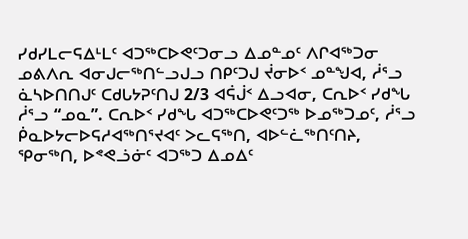ᓯᑯᓯᒪᓕᕋᐃᒻᒪᑦ ᐊᑐᖅᑕᐅᕙᑦᑐᓂᓗ ᐃᓄᓐᓄᑦ ᐱᒋᐊᖅᑐᓂ ᓄᕕᐱᕆ ᐊᓂᒍᓕᖅᑎᓪᓗᒍᓗ ᑎᑭᑦᑐᒍ ᔫᓂᐅᑉ ᓄᓐᖑᐊ, ᓲᕐᓗ ᓈᓴᐅᑎᑎᒍᑦ ᑕᑯᒐᔭᕈᑦᑎᒍ 2/3 ᐊᕌᒎᑉ ᐃᓗᐊᓂ, ᑕᕆᐅᑉ ᓯᑯᖓ ᓲᕐᓗ “ᓄᓇ”. ᑕᕆᐅᑉ ᓯᑯᖓ ᐊᑐᖅᑕᐅᕙᑦᑐᖅ ᐅᓄᖅᑐᓄᑦ, ᓲᕐᓗ ᑮᓇᐅᔭᓕᐅᕋᓱᐊᖅᑎᕐᔪᐊᑦ ᐳᓚᕋᖅᑎ, ᐊᐅᓪᓛᖅᑎᑦᑎᔨ, ᕿᓂᖅᑎ, ᐅᕝᕙᓘᓃᑦ ᐊᑐᖅᑐ ᐃᓄᐃᑦ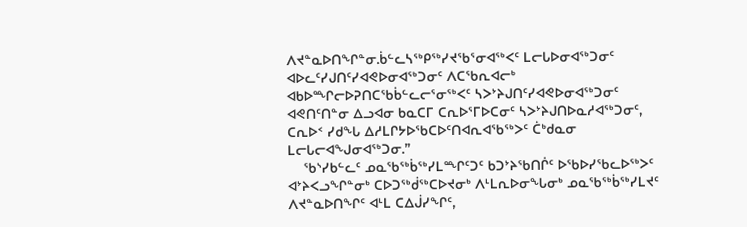ᐱᔪᓐᓇᐅᑎᖏᓐᓂ.ᑳᓪᓚᓴᖅᑭᖅᓯᔪᖃᕐᓂᐊᖅᐸᑦ ᒪᓕᒐᐅᓂᐊᖅᑐᓂᑦ ᐊᐅᓚᑦᓯᒍᑎᑦᓯᐊᕙᐅᓂᐊᖅᑐᓂᑦ ᐱᑕᖃᕆᐊᓕᒃ ᐊᑲᐅᙱᓕᐅᕈᑎᑕᖃᑳᓪᓚᓕᕐᓂᖅᐸᑦ ᓴᐳᔾᔨᒍᑎᑦᓯᐊᕙᐅᓂᐊᖅᑐᓂᑦ ᐊᕙᑎᑦᑎᓐᓂ ᐃᓗᐊᓂ ᑲᓇᑕᒥ ᑕᕆᐅᕐᒥᐅᑕᓂᑦ ᓴᐳᔾᔨᒍᑎᐅᓇᓱᐊᖅᑐᓂᑦ, ᑕᕆᐅᑉ ᓯᑯᖓ ᐃᓱᒪᒋᔭᐅᖃᑕᐅᑦᑎᐊᕆᐊᖃᖅᐳᑦ ᑖᒃᑯᓇᓂ ᒪᓕᒐᓕᐊᖑᓂᐊᖅᑐᓂ.”
    ᖃᔅᓯᑲᓪᓚᑦ ᓄᓇᖃᖅᑳᖅᓯᒪᙱᑦᑐᑦ ᑲᑐᔾᔨᖃᑎᒌᑦ ᐅᖃᐅᓯᖃᓚᐅᖅᐳᑦ ᐊᔾᔨᐸᓗᖏᓐᓂᒃ ᑕᐅᑐᖅᑰᖅᑕᐅᔪᓂᒃ ᐱᒻᒪᕆᐅᓂᖓᓂᒃ ᓄᓇᖃᖅᑳᖅᓯᒪᔪᑦ ᐱᔪᓐᓇᐅᑎᖏᑦ ᐊᒻᒪ ᑕᐃᒎᓯᖏᑦ,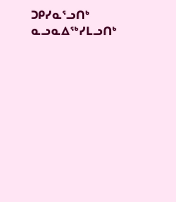ᑐᑭᓯᓇᕐᓗᑎᒃ ᓇᓗᓇᐃᖅᓯᒪᓗᑎᒃ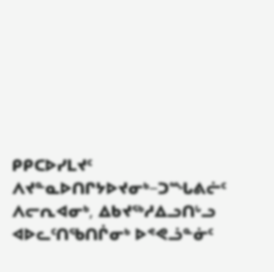ᑭᑭᑕᐅᓯᒪᔪᑦ ᐱᔪᓐᓇᐅᑎᒋᔭᐅᔪᓂᒃ−ᑐᙵᕕᓖᑦ ᐱᓕᕆᐊᓂᒃ, ᐃᑲᔪᖅᓱᐃᓗᑎᒡᓗ ᐊᐅᓚᑦᑎᖃᑎᒌᓂᒃ ᐅᕝᕙᓘᓐᓃᑦ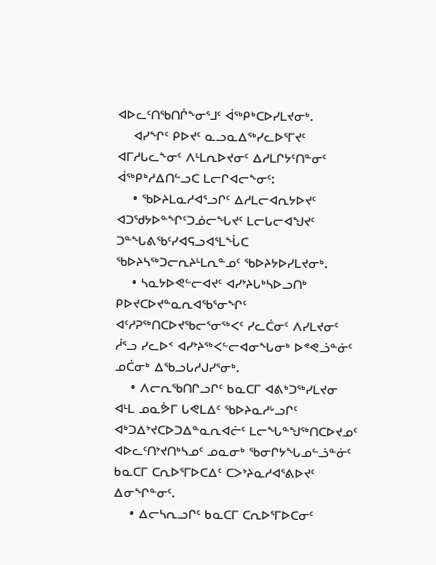ᐊᐅᓚᑦᑎᖃᑎᒌᖕᓂᕐᒧᑦ ᐋᖅᑭᒃᑕᐅᓯᒪᔪᓂᒃ.
    ᐊᓯᖏᑦ ᑭᐅᔪᑦ ᓇᓗᓇᐃᖅᓯᓚᐅᕐᒥᔪᑦ ᐊᒥᓱᒐᓚᖕᓂᑦ ᐱᒻᒪᕆᐅᔪᓂᑦ ᐃᓱᒪᒋᔭᑦᑎᓐᓂᑦ ᐋᖅᑭᒃᓱᐃᑎᓪᓗᑕ ᒪᓕᒋᐊᓕᖕᓂᑦ:
    • ᖃᐅᔨᒪᓇᓱᐊᕐᓗᒋᑦ ᐃᓱᒪᓕᐊᕆᔭᐅᔪᑦ ᐊᑐᖁᔭᐅᓐᖏᑦᑐᓅᓕᖓᔪᑦ ᒪᓕᒐᓕᐊᖑᔪᑦ ᑐᓐᖓᕕᖃᑦᓯᐊᕋᓗᐊᕐᒪᖔᑕ ᖃᐅᔨᓴᖅᑐᓕᕆᔨᒻᒪᕆᓐᓄᑦ ᖃᐅᔨᔭᐅᓯᒪᔪᓂᒃ.
    • ᓴᓇᔭᐅᕙᓪᓕᐊᔪᑦ ᐊᓯᔾᔨᒐᒃᓴᐅᓗᑎᒃ ᑭᐅᔪᑕᐅᔪᓐᓇᕆᐊᖃᕐᓂᖏᑦ ᐊᑦᓱᕈᖅᑎᑕᐅᔪᖃᓕᕐᓂᖅᐸᑦ ᓯᓚᑖᓂᑦ ᐱᓯᒪᔪᓂᑦ ᓲᕐᓗ ᓯᓚᐅᑉ ᐊᓯᔾᔨᖅᐸᓪᓕᐊᓂᖓᓂᒃ ᐅᕝᕙᓘᓐᓃᑦ ᓄᑖᓂᒃ ᐃᖃᓗᒐᓱᒍᓯᕐᓂᒃ.
    • ᐱᓕᕆᖃᑎᒋᓗᒋᑦ ᑲᓇᑕᒥ ᐊᕕᒃᑐᖅᓯᒪᔪᓂ ᐊᒻᒪ ᓄᓇᕘᒥ ᒐᕙᒪᐃᑦ ᖃᐅᔨᓇᓱᒡᓗᒋᑦ ᐊᒃᑐᐃᔾᔪᑕᐅᑐᐃᓐᓇᕆᐊᓖᑦ ᒪᓕᖓᓐᖑᖅᑎᑕᐅᔪᓄᑦ ᐊᐅᓚᑦᑎᔾᔪᑎᒃᓴᓄᑦ ᓄᓇᓂᒃ ᖃᓂᒋᔭᖓᓄᓪᓘᓐᓃᑦ ᑲᓇᑕᒥ ᑕᕆᐅᕐᒥᐅᑕᐃᑦ ᑕᐳᔾᔨᓇᓱᐊᕐᕕᐅᔪᑦ ᐃᓂᖏᓐᓂᑦ.
    • ᐃᓕᓴᕆᓗᒋᑦ ᑲᓇᑕᒥ ᑕᕆᐅᕐᒥᐅᑕᓂᑦ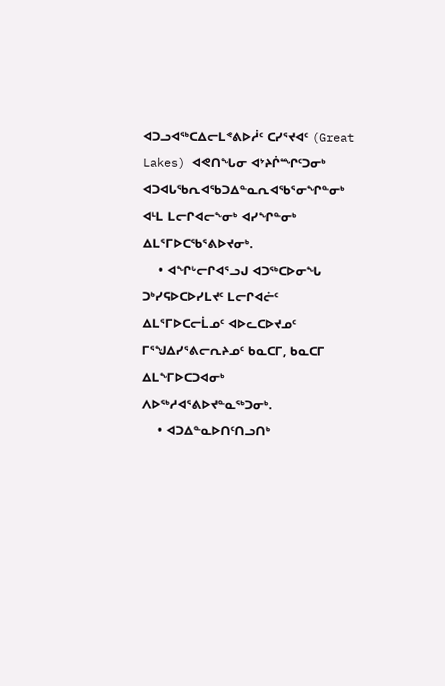ᐊᑐᓗᐊᖅᑕᐃᓕᒪᕝᕕᐅᓲᑦ ᑕᓯᕐᔪᐊᑦ (Great Lakes) ᐊᕙᑎᖓᓂ ᐊᔾᔨᒌᙱᑦᑐᓂᒃ ᐊᑐᐊᒐᖃᕆᐊᖃᑐᐃᓐᓇᕆᐊᖃᕐᓂᖏᓐᓂᒃ ᐊᒻᒪ ᒪᓕᒋᐊᓕᖕᓂᒃ ᐊᓯᖏᓐᓂᒃ ᐃᒪᕐᒥᐅᑕᖃᕐᕕᐅᔪᓂᒃ.
    • ᐊᖏᒡᓕᒋᐊᕐᓗᒍ ᐊᑐᖅᑕᐅᓂᖓ ᑐᒃᓯᕋᐅᑕᐅᓯᒪᔪᑦ ᒪᓕᒋᐊᓖᑦ ᐃᒪᕐᒥᐅᑕᓕᒫᓄᑦ ᐊᐅᓚᑕᐅᔪᓄᑦ ᒥᕐᖑᐃᓯᕐᕕᓕᕆᔨᓄᑦ ᑲᓇᑕᒥ, ᑲᓇᑕᒥ ᐃᒪᖕᒥᐅᑕᑐᐊᓂᒃ ᐱᐅᖅᓱᐊᕐᕕᐅᔪᓐᓇᖅᑐᓂᒃ.
    • ᐊᑐᐃᓐᓇᐅᑎᑦᑎᓗᑎᒃ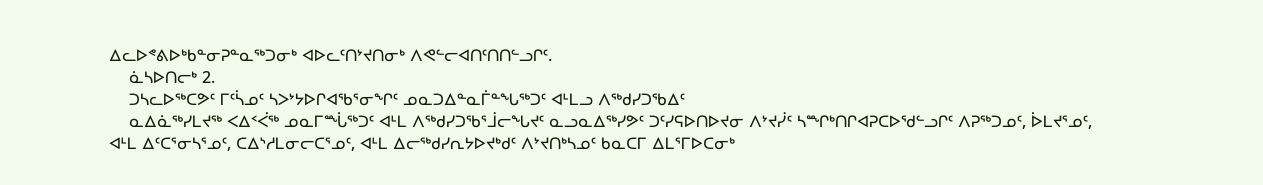ᐃᓚᐅᕝᕕᐅᒃᑲᓐᓂᕈᓐᓇᖅᑐᓂᒃ ᐊᐅᓚᑦᑎᔾᔪᑎᓂᒃ ᐱᕙᓪᓕᐊᑎᑦᑎᑎᓪᓗᒋᑦ.
    ᓈᓴᐅᑎᓕᒃ 2.
    ᑐᓴᓚᐅᖅᑕᕗᑦ ᒥᑦᓵᓄᑦ ᓴᐳᔾᔭᐅᒋᐊᖃᕐᓂᖏᑦ ᓄᓇᑐᐃᓐᓇᒦᓐᖓᖅᑐᑦ ᐊᒻᒪᓗ ᐱᖅᑯᓯᑐᖃᐃᑦ
    ᓇᐃᓈᖅᓯᒪᔪᖅ ᐸᐃᑉᐹᖅ ᓄᓇᒥᙶᖅᑐᑦ ᐊᒻᒪ ᐱᖅᑯᓯᑐᖃᕐᒨᓕᖓᔪᑦ ᓇᓗᓇᐃᖅᓯᕗᑦ ᑐᑦᓯᕋᐅᑎᐅᔪᓂ ᐱᔾᔪᓰᑦ ᓴᙱᒃᑎᒋᐊᕈᑕᐅᖁᓪᓗᒋᑦ ᐱᕈᖅᑐᓄᑦ, ᐆᒪᔪᕐᓄᑦ, ᐊᒻᒪ ᐃᑦᑕᕐᓂᓴᕐᓄᑦ, ᑕᐃᔅᓱᒪᓂᓕᑕᕐᓄᑦ, ᐊᒻᒪ ᐃᓕᖅᑯᓯᕆᔭᐅᔪᒃᑯᑦ ᐱᔾᔪᑎᒃᓴᓄᑦ ᑲᓇᑕᒥ ᐃᒪᕐᒥᐅᑕᓂᒃ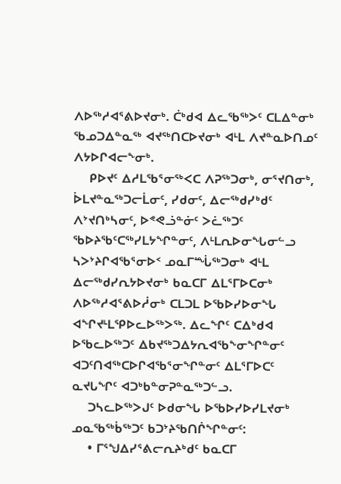ᐱᐅᖅᓱᐊᕐᕕᐅᔪᓂᒃ. ᑖᒃᑯᐊ ᐃᓚᖃᖅᐳᑦ ᑕᒪᐃᓐᓂᒃ ᖃᓄᑐᐃᓐᓇᖅ ᐊᔪᖅᑎᑕᐅᔪᓂᒃ ᐊᒻᒪ ᐱᔪᓐᓇᐅᑎᓄᑦ ᐱᔭᐅᒋᐊᓕᖕᓂᒃ.
    ᑭᐅᔪᑦ ᐃᓱᒪᖃᕐᓂᖅᐸᑕ ᐱᕈᖅᑐᓂᒃ, ᓂᕐᔪᑎᓂᒃ, ᐆᒪᔪᓐᓇᖅᑐᓕᒫᓂᑦ, ᓯᑯᓂᑦ, ᐃᓕᖅᑯᓯᒃᑯᑦ ᐱᔾᔪᑎᒃᓴᓂᑦ, ᐅᕝᕙᓘᓐᓃᑦ ᐳᓛᖅᑐᑦ ᖃᐅᔨᖃᑦᑕᖅᓯᒪᔭᖏᓐᓂᑦ, ᐱᒻᒪᕆᐅᓂᖓᓂᓪᓗ ᓴᐳᔾᔨᒋᐊᖃᕐᓂᐅᑉ ᓄᓇᒥᙶᖅᑐᓂᒃ ᐊᒻᒪ ᐃᓕᖅᑯᓯᕆᔭᐅᔪᓂᒃ ᑲᓇᑕᒥ ᐃᒪᕐᒥᐅᑕᓂᒃ ᐱᐅᖅᓱᐊᕐᕕᐅᓲᓂᒃ ᑕᒪᑐᒪ ᐅᖃᐅᓯᐅᓂᖓ ᐊᖏᔪᒻᒪᕿᐅᓚᐅᖅᐳᖅ. ᐃᓚᖏᑦ ᑕᐃᒃᑯᐊ ᐅᖃᓚᐅᖅᑐᑦ ᐃᑲᔪᖅᑐᐃᔭᕆᐊᖃᖕᓂᖏᓐᓂᑦ ᐊᑐᑦᑎᐊᖅᑕᐅᒋᐊᖃᕐᓂᖏᓐᓂᑦ ᐃᒪᕐᒥᐅᑕᑦ ᓇᔪᒐᖏᑦ ᐊᑐᒃᑲᓐᓂᕈᓐᓇᖅᑐᓪᓗ.
    ᑐᓴᓚᐅᖅᐳᒍᑦ ᐅᑯᓂᖓ ᐅᖃᐅᓯᐅᓯᒪᔪᓂᒃ ᓄᓇᖃᖅᑳᖅᑐᑦ ᑲᑐᔾᔨᖃᑎᒌᖏᓐᓂᑦ:
    • ᒥᕐᖑᐃᓯᕐᕕᓕᕆᔨᒃᑯᑦ ᑲᓇᑕᒥ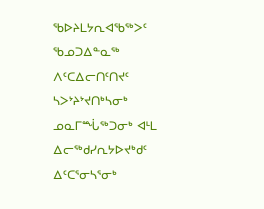ᖃᐅᔨᒪᔭᕆᐊᖃᖅᐳᑦ ᖃᓄᑐᐃᓐᓇᖅ ᐱᑦᑕᐃᓕᑎᑦᑎᔪᑦ ᓴᐳᔾᔨᔾᔪᑎᒃᓴᓂᒃ ᓄᓇᒥᙶᖅᑐᓂᒃ ᐊᒻᒪ ᐃᓕᖅᑯᓯᕆᔭᐅᔪᒃᑯᑦ ᐃᑦᑕᕐᓂᓴᕐᓂᒃ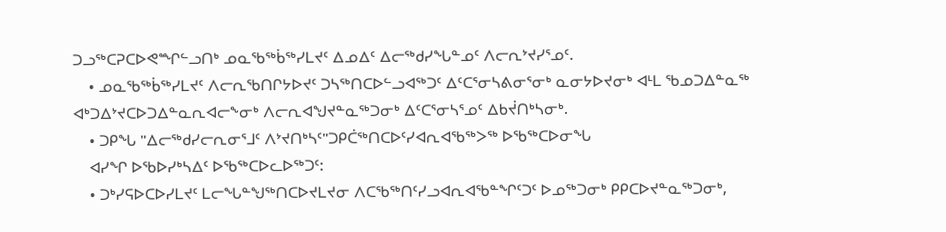ᑐᓗᖅᑕᕈᑕᐅᕙᙱᓪᓗᑎᒃ ᓄᓇᖃᖅᑳᖅᓯᒪᔪᑦ ᐃᓄᐃᑦ ᐃᓕᖅᑯᓯᖓᓐᓄᑦ ᐱᓕᕆᔾᔪᓯᕐᓄᑦ.
    • ᓄᓇᖃᖅᑳᖅᓯᒪᔪᑦ ᐱᓕᕆᖃᑎᒋᔭᐅᔪᑦ ᑐᓴᖅᑎᑕᐅᓪᓗᐊᖅᑐᑦ ᐃᑦᑕᕐᓂᓴᕕᓂᕐᓂᒃ ᓇᓂᔭᐅᔪᓂᒃ ᐊᒻᒪ ᖃᓄᑐᐃᓐᓇᖅ ᐊᒃᑐᐃᔾᔪᑕᐅᑐᐃᓐᓇᕆᐊᓕᖕᓂᒃ ᐱᓕᕆᐊᖑᔪᓐᓇᖅᑐᓂᒃ ᐃᑦᑕᕐᓂᓴᕐᓄᑦ ᐃᑲᔫᑎᒃᓴᓂᒃ.
    • ᑐᑭᖓ "ᐃᓕᖅᑯᓯᓕᕆᓂᕐᒧᑦ ᐱᔾᔪᑎᒃᓴᑦ"ᑐᑭᑖᖅᑎᑕᐅᑦᓯᐊᕆᐊᖃᖅᐳᖅ ᐅᖃᖅᑕᐅᓂᖓ
    ᐊᓯᖏ ᐅᖃᐅᓯᒃᓴᐃᑦ ᐅᖃᖅᑕᐅᓚᐅᖅᑐᑦ:
    • ᑐᒃᓯᕋᐅᑕᐅᓯᒪᔪᑦ ᒪᓕᖓᓐᖑᖅᑎᑕᐅᔪᒪᔪᓂ ᐱᑕᖃᖅᑎᑦᓯᓗᐊᕆᐊᖃᓐᖏᑦᑐᑦ ᐅᓄᖅᑐᓂᒃ ᑭᑭᑕᐅᔪᓐᓇᖅᑐᓂᒃ,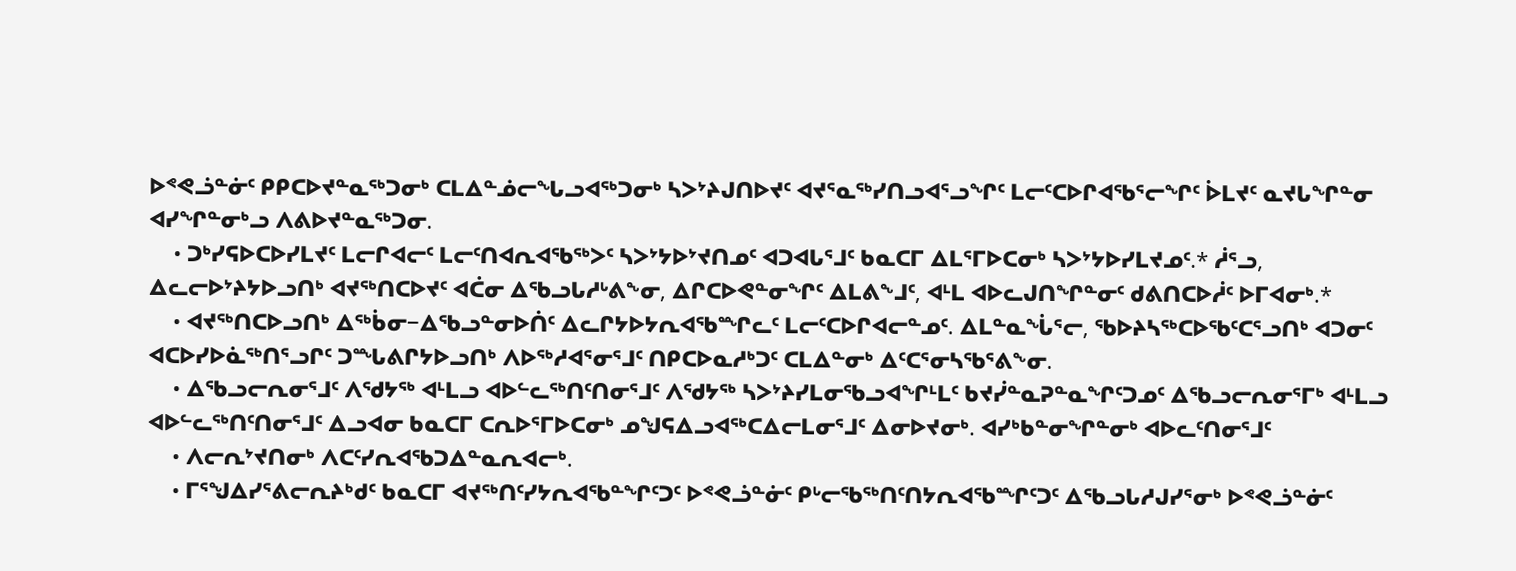ᐅᕝᕙᓘᓐᓃᑦ ᑭᑭᑕᐅᔪᓐᓇᖅᑐᓂᒃ ᑕᒪᐃᓐᓅᓕᖓᓗᐊᖅᑐᓂᒃ ᓴᐳᔾᔨᒍᑎᐅᔪᑦ ᐊᔪᕐᓇᖅᓯᑎᓗᐊᕐᓗᖏᑦ ᒪᓕᑦᑕᐅᒋᐊᖃᕐᓕᖏᑦ ᐆᒪᔪᑦ ᓇᔪᒐᖏᓐᓂ ᐊᓯᖏᓐᓂᒃᓗ ᐱᕕᐅᔪᓐᓇᖅᑐᓂ.
    • ᑐᒃᓯᕋᐅᑕᐅᓯᒪᔪᑦ ᒪᓕᒋᐊᓕᑦ ᒪᓕᑦᑎᐊᕆᐊᖃᖅᐳᑦ ᓴᐳᔾᔭᐅᔾᔪᑎᓄᑦ ᐊᑐᐊᒐᕐᒧᑦ ᑲᓇᑕᒥ ᐃᒪᕐᒥᐅᑕᓂᒃ ᓴᐳᔾᔭᐅᓯᒪᔪᓄᑦ.* ᓲᕐᓗ, ᐃᓚᓕᐅᔾᔨᔭᐅᓗᑎᒃ ᐊᔪᖅᑎᑕᐅᔪᑦ ᐊᑖᓂ ᐃᖃᓗᒐᓱᒡᕕᖕᓂ, ᐃᒋᑕᐅᕙᓐᓂᖏᑦ ᐃᒪᕕᖕᒧᑦ, ᐊᒻᒪ ᐊᐅᓚᒍᑎᖏᓐᓂᑦ ᑯᕕᑎᑕᐅᓲᑦ ᐅᒥᐊᓂᒃ.*
    • ᐊᔪᖅᑎᑕᐅᓗᑎᒃ ᐃᖅᑳᓂ−ᐃᖃᓗᓐᓂᐅᑏᑦ ᐃᓚᒋᔭᐅᔭᕆᐊᖃᙱᓚᑦ ᒪᓕᑦᑕᐅᒋᐊᓕᓐᓄᑦ. ᐃᒪᓐᓇᖔᕐᓕ, ᖃᐅᔨᓴᖅᑕᐅᖃᑦᑕᕐᓗᑎᒃ ᐊᑐᓂᑦ ᐊᑕᐅᓯᐅᓈᖅᑎᕐᓗᒋᑦ ᑐᙵᕕᒋᔭᐅᓗᑎᒃ ᐱᐅᖅᓱᐊᕐᓂᕐᒧᑦ ᑎᑭᑕᐅᓇᓱᒃᑐᑦ ᑕᒪᐃᓐᓂᒃ ᐃᑦᑕᕐᓂᓴᖃᕐᕕᖕᓂ.
    • ᐃᖃᓗᓕᕆᓂᕐᒧᑦ ᐱᖁᔭᖅ ᐊᒻᒪᓗ ᐊᐅᓪᓚᖅᑎᑦᑎᓂᕐᒧᑦ ᐱᖁᔭᖅ ᓴᐳᔾᔨᓯᒪᓂᖃᓗᐊᖏᒻᒪᑦ ᑲᔪᓰᓐᓇᕈᓐᓇᖏᑦᑐᓄᑦ ᐃᖃᓗᓕᕆᓂᕐᒥᒃ ᐊᒻᒪᓗ ᐊᐅᓪᓚᖅᑎᑦᑎᓂᕐᒧᑦ ᐃᓗᐊᓂ ᑲᓇᑕᒥ ᑕᕆᐅᕐᒥᐅᑕᓂᒃ ᓄᖑᕋᐃᓗᐊᖅᑕᐃᓕᒪᓂᕐᒧᑦ ᐃᓂᐅᔪᓂᒃ. ᐊᓯᒃᑲᓐᓂᖏᓐᓂᒃ ᐊᐅᓚᑦᑎᓂᕐᒧᑦ
    • ᐱᓕᕆᔾᔪᑎᓂᒃ ᐱᑕᑦᓯᕆᐊᖃᑐᐃᓐᓇᕆᐊᓕᒃ.
    • ᒥᕐᖑᐃᓯᕐᕕᓕᕆᔨᒃᑯᑦ ᑲᓇᑕᒥ ᐊᔪᖅᑎᑦᓯᔭᕆᐊᖃᓐᖏᑦᑐᑦ ᐅᕝᕙᓘᓐᓃᑦ ᑭᒡᓕᖃᖅᑎᑦᑎᔭᕆᐊᖃᙱᑦᑐᑦ ᐃᖃᓗᒐᓱᒍᓯᕐᓂᒃ ᐅᕝᕙᓘᓐᓃᑦ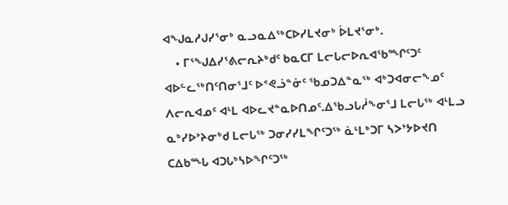ᐊᖑᓇᓱᒍᓯᕐᓂᒃ ᓇᓗᓇᐃᖅᑕᐅᓯᒪᔪᓂᒃ ᐆᒪᔪᕐᓂᒃ.
    • ᒥᕐᖑᐃᓯᕐᕕᓕᕆᔨᒃᑯᑦ ᑲᓇᑕᒥ ᒪᓕᒐᓕᐅᕆᐊᖃᙱᑦᑐᑦ ᐊᐅᓪᓚᖅᑎᑦᑎᓂᕐᒧᑦ ᐅᕝᕙᓘᓐᓃᑦ ᖃᓄᑐᐃᓐᓇᖅ ᐊᒃᑐᐊᓂᓕᖕᓄᑦ ᐱᓕᕆᐊᓄᑦ ᐊᒻᒪ ᐊᐅᓚᔪᓐᓇᐅᑎᓄᑦ.ᐃᖃᓗᒐᓲᖕᓂᕐᒧ ᒪᓕᒐᖅ ᐊᒻᒪᓗ ᓇᒃᓯᐅᔾᔨᓂᒃᑯ ᒪᓕᒐᖅ ᑐᓂᓯᓯᒪᖏᑦᑐᖅ ᓈᒻᒪᒃᑐᒥ ᓴᐳᔾᔭᐅᔪᑎ ᑕᐃᑲᙵ ᐊᑐᒐᒃᓴᐅᖏᑦᑐᖅ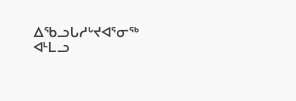ᐃᖃᓗᒐᓱᒡᔪᐊᕐᓂᖅ ᐊᒻᒪᓗ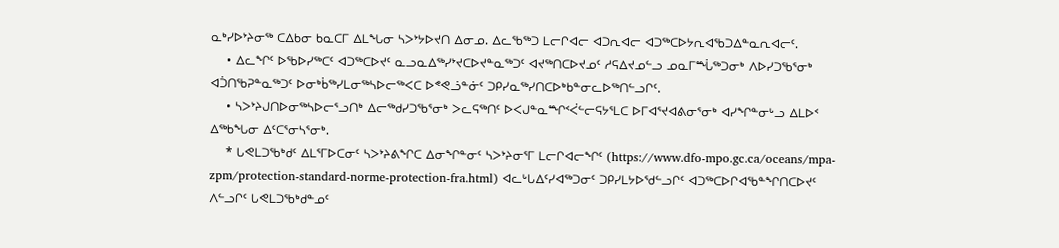ᓇᒃᓯᐅᔾᔨᓂᖅ ᑕᐃᑲᓂ ᑲᓇᑕᒥ ᐃᒪᖓᓂ ᓴᐳᔾᔭᐅᔪᑎ ᐃᓂᓄ. ᐃᓚᖃᖅᑐ ᒪᓕᒋᐊᓕ ᐊᑐᕆᐊᓕ ᐊᑐᖅᑕᐅᔭᕆᐊᖃᑐᐃᓐᓇᕆᐊᓕᑦ.
    • ᐃᓚᖏᑦ ᐅᖃᐅᓯᖅᑕᑦ ᐊᑐᖅᑕᐅᔪᑦ ᓇᓗᓇᐃᖅᓯᔾᔪᑕᐅᔪᓐᓇᖅᑐᑦ ᐊᔪᖅᑎᑕᐅᔪᓄᑦ ᓱᕋᐃᔪᓄᓪᓗ ᓄᓇᒥᙶᖅᑐᓂᒃ ᐱᐅᓯᑐᖃᕐᓂᒃ ᐊᑑᑎᖃᕈᓐᓇᖅᑐᑦ ᐅᓂᒃᑳᖅᓯᒪᓂᖅᓴᐅᓕᖅᐸᑕ ᐅᕝᕙᓘᓐᓃᑦ ᑐᑭᓯᓇᖅᓯᑎᑕᐅᒃᑲᓐᓂᓚᐅᖅᑎᓪᓗᒋᑦ.
    • ᓴᐳᔾᔨᒍᑎᐅᓂᖅᓴᐅᓕᕐᓗᑎᒃ ᐃᓕᖅᑯᓯᑐᖃᕐᓂᒃ ᐳᓚᕋᖅᑎᑦ ᐅᐸᒍᓐᓇᙱᑉᐹᓪᓕᕋᔭᕐᒪᑕ ᐅᒥᐊᕐᔪᐊᕕᓂᕐᓂᒃ ᐊᓯᖏᓐᓂᒡᓗ ᐃᒪᐅᑉ ᐃᖅᑲᖓᓂ ᐃᑦᑕᕐᓂᓴᕐᓂᒃ.
    * ᒐᕙᒪᑐᖃᒃᑯᑦ ᐃᒪᕐᒥᐅᑕᓂᑦ ᓴᐳᔾᔨᕕᖏᑕ ᐃᓂᖏᓐᓂᑦ ᓴᐳᔾᔨᓂᕐᒥ ᒪᓕᒋᐊᓕᖏᑦ (https://www.dfo-mpo.gc.ca/oceans/mpa-zpm/protection-standard-norme-protection-fra.html) ᐊᓚᒡᒐᐃᑦᓯᐊᖅᑐᓂᑦ ᑐᑭᓯᒪᔭᐅᖁᓪᓗᒋᑦ ᐊᑐᖅᑕᐅᒋᐊᖃᓐᖏᑎᑕᐅᔪᑦ ᐱᓪᓗᒋᑦ ᒐᕙᒪᑐᖃᒃᑯᓐᓄᑦ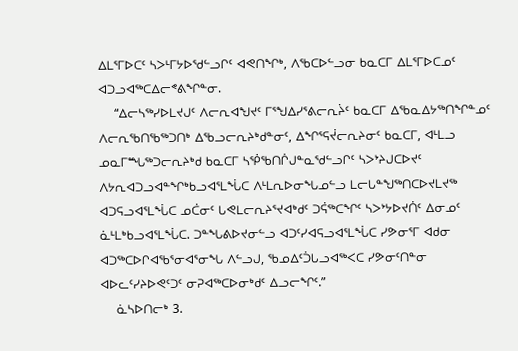ᐃᒪᕐᒥᐅᑕᑦ ᓴᐳᒻᒥᔭᐅᖁᓪᓗᒋᑦ ᐊᕙᑎᖏᒃ, ᐱᖃᑕᐅᓪᓗᓂ ᑲᓇᑕᒥ ᐃᒪᕐᒥᐅᑕᓄᑦ ᐊᑐᓗᐊᖅᑕᐃᓕᕝᕕᖏᓐᓂ.
    “ᐃᓕᓴᖅᓯᐅᒪᔪᒍᑦ ᐱᓕᕆᐊᖑᔪᑦ ᒥᕐᖑᐃᓯᕐᕕᓕᕆᔩᑦ ᑲᓇᑕᒥ ᐃᖃᓇᐃᔭᖅᑎᖏᓐᓄᑦ ᐱᓕᕆᖃᑎᖃᖅᑐᑎᒃ ᐃᖃᓗᓕᕆᔨᒃᑯᓐᓂᑦ, ᐃᖏᕐᕋᔫᓕᕆᔨᓂᑦ ᑲᓇᑕᒥ, ᐊᒻᒪᓗ ᓄᓇᒥᙵᖅᑐᓕᕆᔨᒃᑯ ᑲᓇᑕᒥ ᓴᖀᖃᑎᒌᒍᓐᓇᖁᓪᓗᒋᑦ ᓴᐳᔾᔨᒍᑕᐅᔪᑦ ᐱᔭᕆᐊᑐᓗᐊᓐᖏᒃᑲᓗᐊᕐᒪᖔᑕ ᐱᒻᒪᕆᐅᓂᖓᓄᓪᓗ ᒪᓕᒐᓐᖑᖅᑎᑕᐅᔪᒪᔪᖅ ᐊᑐᕋᓗᐊᕐᒪᖔᑕ ᓄᑖᓂᑦ ᒐᕙᒪᓕᕆᔨᕐᔪᐊᒃᑯᑦ ᑐᕌᖅᑕᖏᑦ ᓴᐳᔾᔭᐅᔪᑏᑦ ᐃᓂᓄᑦ ᓈᒻᒪᒃᑲᓗᐊᕐᒪᖔᑕ. ᑐᓐᖓᕕᐅᔪᓂᓪᓗ ᐊᑐᑦᓯᐊᕋᓗᐊᕐᒪᖔᑕ ᓯᕗᓂᕐᒥ ᐊᑯᓂ ᐊᑐᖅᑕᐅᒋᐊᖃᕐᓂᐊᕐᓂᖓ ᐱᓪᓗᒍ, ᖃᓄᐃᑦᑑᒐᓗᐊᖅᐸᑕ ᓯᕗᓂᑦᑎᓐᓂ ᐊᐅᓚᑦᓯᔨᐅᕙᑦᑐᑦ ᓂᕈᐊᖅᑕᐅᓂᒃᑯᑦ ᐃᓗᓕᖏᑦ.”
    ᓈᓴᐅᑎᓕᒃ 3.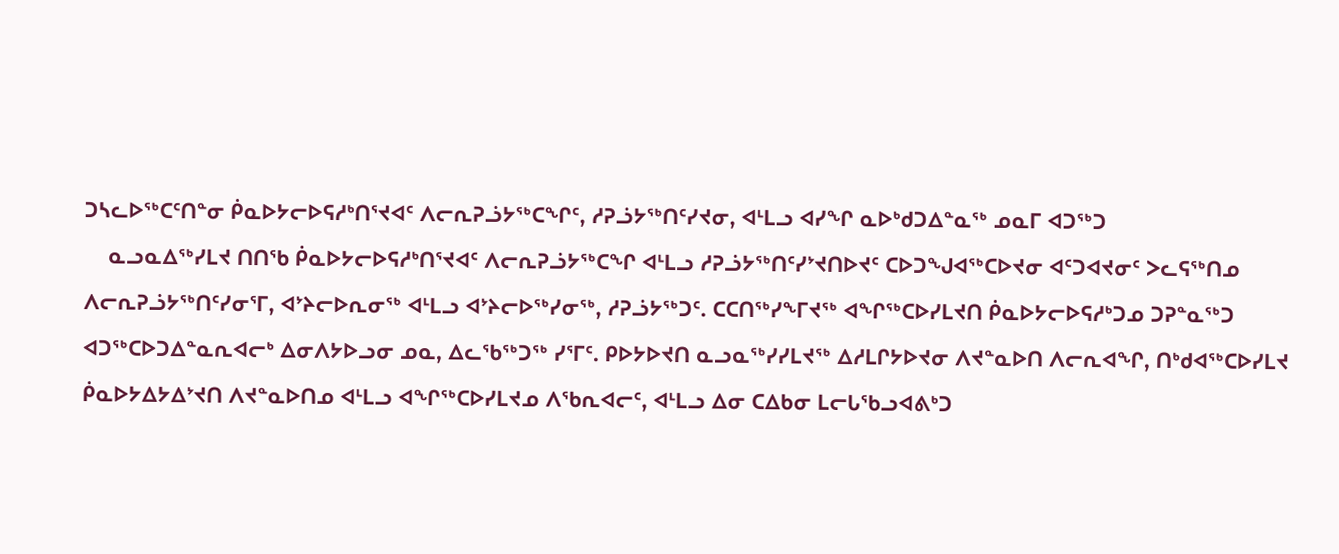ᑐᓴᓚᐅᖅᑕᑦᑎᓐᓂ ᑮᓇᐅᔭᓕᐅᕋᓱᒃᑎᕐᔪᐊᑦ ᐱᓕᕆᕈᓘᔭᖅᑕᖏᑦ, ᓱᕈᓘᔭᖅᑎᑦᓯᔪᓂ, ᐊᒻᒪᓗ ᐊᓯᖏ ᓇᐅᒃᑯᑐᐃᓐᓇᖅ ᓄᓇᒥ ᐊᑐᖅᑐ
    ᓇᓗᓇᐃᖅᓯᒪᔪ ᑎᑎᖃ ᑮᓇᐅᔭᓕᐅᕋᓱᒃᑎᕐᔪᐊᑦ ᐱᓕᕆᕈᓘᔭᖅᑕᖏ ᐊᒻᒪᓗ ᓱᕈᓘᔭᖅᑎᑦᓯᔾᔪᑎᐅᔪᑦ ᑕᐅᑐᖑᐊᖅᑕᐅᔪᓂ ᐊᑦᑐᐊᔪᓂᑦ ᐳᓚᕋᖅᑎᓄ ᐱᓕᕆᕈᓘᔭᖅᑎᑦᓯᓂᕐᒥ, ᐊᔾᔨᓕᐅᕆᓂᖅ ᐊᒻᒪᓗ ᐊᔾᔨᓕᐅᖅᓯᓂᖅ, ᓱᕈᓘᔭᖅᑐᑦ. ᑕᑕᑎᖅᓯᖕᒥᔪᖅ ᐊᖏᖅᑕᐅᓯᒪᔪᑎ ᑮᓇᐅᔭᓕᐅᕋᓱᒃᑐᓄ ᑐᕈᓐᓇᖅᑐ ᐊᑐᖅᑕᐅᑐᐃᓐᓇᕆᐊᓕᒃ ᐃᓂᐱᔭᐅᓗᓂ ᓄᓇ, ᐃᓚᖃᖅᑐᖅ ᓯᕐᒥᑦ. ᑭᐅᔭᐅᔪᑎ ᓇᓗᓇᖅᓯᓯᒪᔪᖅ ᐃᓱᒪᒋᔭᐅᔪᓂ ᐱᔪᓐᓇᐅᑎ ᐱᓕᕆᐊᖏ, ᑎᒃᑯᐊᖅᑕᐅᓯᒪᔪ ᑮᓇᐅᔭᐃᔭᐃᔾᔪᑎ ᐱᔪᓐᓇᐅᑎᓄ ᐊᒻᒪᓗ ᐊᖏᖅᑕᐅᓯᒪᔪᓄ ᐱᖃᕆᐊᓕᑦ, ᐊᒻᒪᓗ ᐃᓂ ᑕᐃᑲᓂ ᒪᓕᒐᖃᓗᐊᕕᒃᑐ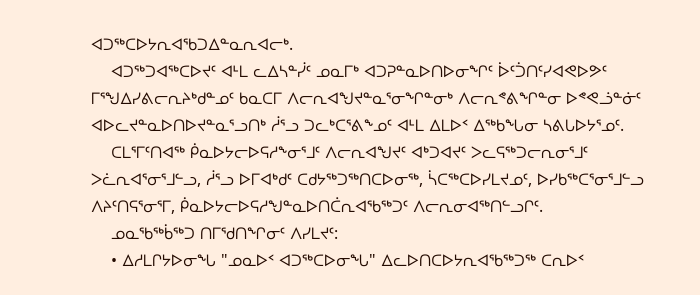ᐊᑐᖅᑕᐅᔭᕆᐊᖃᑐᐃᓐᓇᕆᐊᓕᒃ.
    ᐊᑐᖅᑐᐊᖅᑕᐅᔪᑦ ᐊᒻᒪ ᓚᐃᓴᓐᓰᑦ ᓄᓇᒥᒃ ᐊᑐᕈᓐᓇᐅᑎᐅᓂᖏᑦ ᐆᑦᑑᑎᑦᓯᐊᕙᐅᕗᑦ ᒥᕐᖑᐃᓯᕕᓕᕆᔨᒃᑯᓐᓄᑦ ᑲᓇᑕᒥ ᐱᓕᕆᐊᖑᔪᓐᓇᕐᓂᖏᓐᓂᒃ ᐱᓕᕆᕝᕕᖏᓐᓂ ᐅᕝᕙᓘᓐᓃᑦ ᐊᐅᓚᔪᓐᓇᐅᑎᐅᔪᓐᓇᕐᓗᑎᒃ ᓲᕐᓗ ᑐᓚᒃᑕᕐᕕᖕᓄᑦ ᐊᒻᒪ ᐃᒪᐅᑉ ᐃᖅᑲᖓᓂ ᓴᕕᒐᐅᔭᕐᓄᑦ.
    ᑕᒪᕐᒥᑦᑎᐊᖅ ᑮᓇᐅᔭᓕᐅᕋᓱᖕᓂᕐᒧᑦ ᐱᓕᕆᐊᖑᔪᑦ ᐊᒃᑐᐊᔪᑦ ᐳᓚᕋᖅᑐᓕᕆᓂᕐᒧᑦ ᐳᓛᕆᐊᕐᓂᕐᒧᓪᓗ, ᓲᕐᓗ ᐅᒥᐊᒃᑯᑦ ᑕᑯᔭᖅᑐᖅᑎᑕᐅᓂᖅ, ᓵᑕᖅᑕᐅᓯᒪᔪᓄᑦ, ᐅᓯᑲᖅᑕᕐᓂᕐᒧᓪᓗ ᐱᔨᑦᑎᕋᕐᓂᕐᒥ, ᑮᓇᐅᔭᓕᐅᕋᓱᖑᓐᓇᐅᑎᑖᕆᐊᖃᖅᑐᑦ ᐱᓕᕆᓂᐊᖅᑎᓪᓗᒋᑦ.
    ᓄᓇᖃᖅᑳᖅᑐ ᑎᒥᖁᑎᖏᓂᑦ ᐱᓯᒪᔪᑦ:
    • ᐃᓱᒪᒋᔭᐅᓂᖓ "ᓄᓇᐅᑉ ᐊᑐᖅᑕᐅᓂᖓ" ᐃᓚᐅᑎᑕᐅᔭᕆᐊᖃᖅᑐᖅ ᑕᕆᐅᑉ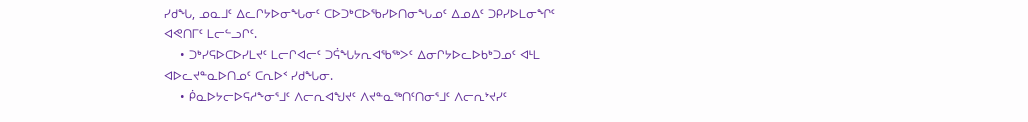ᓯᑯᖓ, ᓄᓇᒧᑦ ᐃᓚᒋᔭᐅᓂᖓᓂᑦ ᑕᐅᑐᒃᑕᐅᖃᓯᐅᑎᓂᖓᓄᑦ ᐃᓄᐃᑦ ᑐᑭᓯᐅᒪᓂᖏᑦ ᐊᕙᑎᒥᑦ ᒪᓕᓪᓗᒋᑦ.
    • ᑐᒃᓯᕋᐅᑕᐅᓯᒪᔪᑦ ᒪᓕᒋᐊᓕᑦ ᑐᕌᖓᔭᕆᐊᖃᖅᐳᑦ ᐃᓂᒋᔭᐅᓚᐅᑲᒃᑐᓄᑦ ᐊᒻᒪ ᐊᐅᓚᔪᓐᓇᐅᑎᓄᑦ ᑕᕆᐅᑉ ᓯᑯᖓᓂ.
    • ᑮᓇᐅᔭᓕᐅᕋᓱᖕᓂᕐᒧᑦ ᐱᓕᕆᐊᖑᔪᑦ ᐱᔪᓐᓇᖅᑎᑦᑎᓂᕐᒧᑦ ᐱᓕᕆᔾᔪᓯᑦ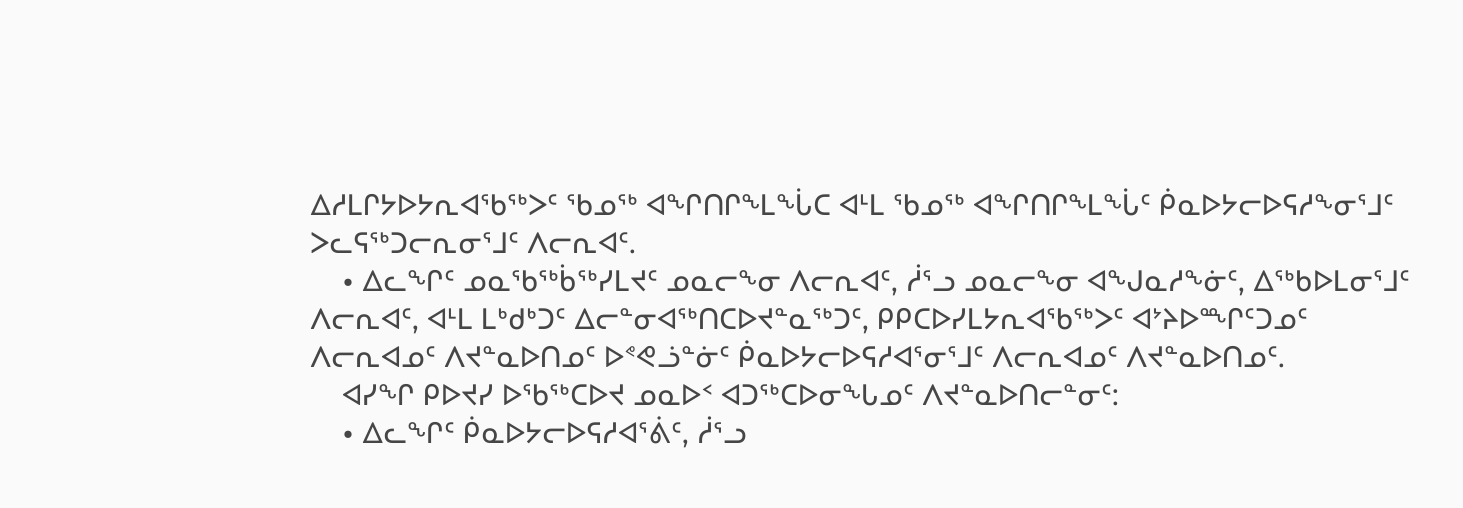ᐃᓱᒪᒋᔭᐅᔭᕆᐊᖃᖅᐳᑦ ᖃᓄᖅ ᐊᖏᑎᒋᖕᒪᖔᑕ ᐊᒻᒪ ᖃᓄᖅ ᐊᖏᑎᒋᖕᒪᖔᑦ ᑮᓇᐅᔭᓕᐅᕋᓱᖕᓂᕐᒧᑦ ᐳᓚᕋᖅᑐᓕᕆᓂᕐᒧᑦ ᐱᓕᕆᐊᑦ.
    • ᐃᓚᖏᑦ ᓄᓇᖃᖅᑳᖅᓯᒪᔪᑦ ᓄᓇᓕᖕᓂ ᐱᓕᕆᐊᑦ, ᓲᕐᓗ ᓄᓇᓕᖕᓂ ᐊᖑᓇᓱᖕᓃᑦ, ᐃᖅᑲᐅᒪᓂᕐᒧᑦ ᐱᓕᕆᐊᑦ, ᐊᒻᒪ ᒪᒃᑯᒃᑐᑦ ᐃᓕᓐᓂᐊᖅᑎᑕᐅᔪᓐᓇᖅᑐᑦ, ᑭᑭᑕᐅᓯᒪᔭᕆᐊᖃᖅᐳᑦ ᐊᔾᔨᐅᙱᑦᑐᓄᑦ ᐱᓕᕆᐊᓄᑦ ᐱᔪᓐᓇᐅᑎᓄᑦ ᐅᕝᕙᓘᓐᓃᑦ ᑮᓇᐅᔭᓕᐅᕋᓱᐊᕐᓂᕐᒧᑦ ᐱᓕᕆᐊᓄᑦ ᐱᔪᓐᓇᐅᑎᓄᑦ.
    ᐊᓯᖏ ᑭᐅᔪᓯ ᐅᖃᖅᑕᐅᔪ ᓄᓇᐅᑉ ᐊᑐᖅᑕᐅᓂᖓᓄᑦ ᐱᔪᓐᓇᐅᑎᓕᓐᓂᑦ:
    • ᐃᓚᖏᑦ ᑮᓇᐅᔭᓕᐅᕋᓱᐊᕐᕖᑦ, ᓲᕐᓗ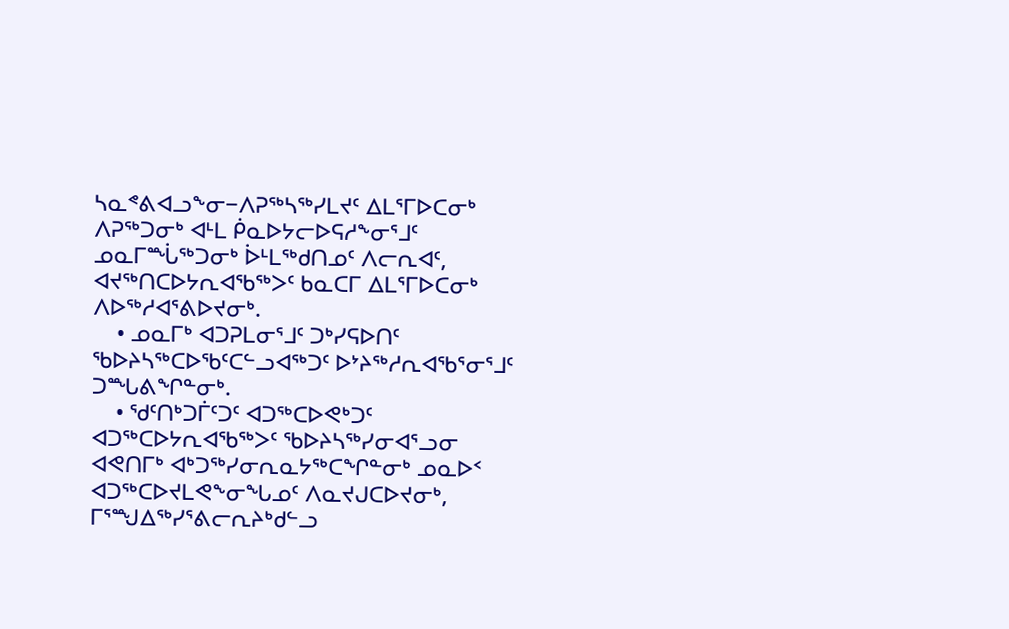ᓴᓇᕝᕕᐊᓗᖕᓂ−ᐱᕈᖅᓴᖅᓯᒪᔪᑦ ᐃᒪᕐᒥᐅᑕᓂᒃ ᐱᕈᖅᑐᓂᒃ ᐊᒻᒪ ᑮᓇᐅᔭᓕᐅᕋᓱᖕᓂᕐᒧᑦ ᓄᓇᒥᙶᖅᑐᓂᒃ ᐆᒻᒪᖅᑯᑎᓄᑦ ᐱᓕᕆᐊᑦ, ᐊᔪᖅᑎᑕᐅᔭᕆᐊᖃᖅᐳᑦ ᑲᓇᑕᒥ ᐃᒪᕐᒥᐅᑕᓂᒃ ᐱᐅᖅᓱᐊᕐᕕᐅᔪᓂᒃ.
    • ᓄᓇᒥᒃ ᐊᑐᕈᒪᓂᕐᒧᑦ ᑐᒃᓯᕋᐅᑎᑦ ᖃᐅᔨᓴᖅᑕᐅᖃᑦᑕᓪᓗᐊᖅᑐᑦ ᐅᔾᔨᖅᓱᕆᐊᖃᕐᓂᕐᒧᑦ ᑐᙵᕕᖏᓐᓂᒃ.
    • ᖁᑦᑎᒃᑐᒦᑦᑐᑦ ᐊᑐᖅᑕᐅᕙᒃᑐᑦ ᐊᑐᖅᑕᐅᔭᕆᐊᖃᖅᐳᑦ ᖃᐅᔨᓴᖅᓯᓂᐊᕐᓗᓂ ᐊᕙᑎᒥᒃ ᐊᒃᑐᖅᓯᓂᕆᓇᔭᖅᑕᖏᓐᓂᒃ ᓄᓇᐅᑉ ᐊᑐᖅᑕᐅᔪᒪᕙᖕᓂᖓᓄᑦ ᐱᓇᔪᒍᑕᐅᔪᓂᒃ, ᒥᕐᙳᐃᖅᓯᕐᕕᓕᕆᔨᒃᑯᓪᓗ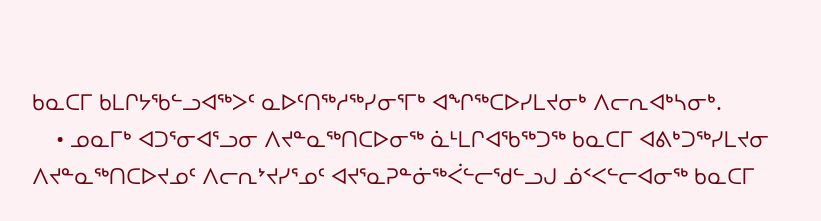ᑲᓇᑕᒥ ᑲᒪᒋᔭᖃᓪᓗᐊᖅᐳᑦ ᓇᐅᑦᑎᖅᓱᖅᓯᓂᕐᒥᒃ ᐊᖏᖅᑕᐅᓯᒪᔪᓂᒃ ᐱᓕᕆᐊᒃᓴᓂᒃ.
    • ᓄᓇᒥᒃ ᐊᑐᕐᓂᐊᕐᓗᓂ ᐱᔪᓐᓇᖅᑎᑕᐅᓂᖅ ᓈᒻᒪᒋᐊᖃᖅᑐᖅ ᑲᓇᑕᒥ ᐊᕕᒃᑐᖅᓯᒪᔪᓂ ᐱᔪᓐᓇᖅᑎᑕᐅᔪᓄᑦ ᐱᓕᕆᔾᔪᓯᕐᓄᑦ ᐊᔪᕐᓇᕈᓐᓃᖅᐹᓪᓕᖁᓪᓗᒍ ᓅᑉᐸᓪᓕᐊᓂᖅ ᑲᓇᑕᒥ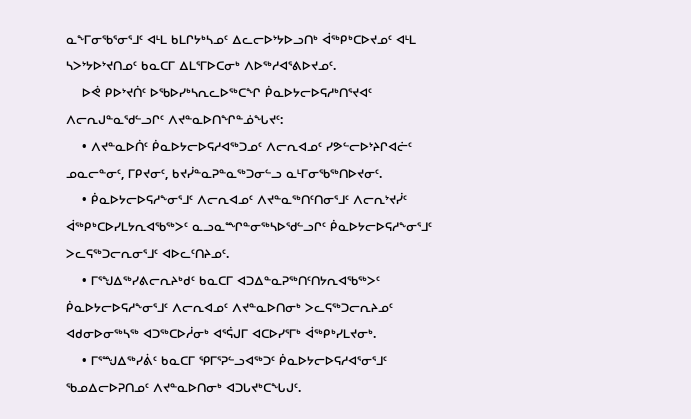ᓇᖕᒥᓂᖃᕐᓂᕐᒧᑦ ᐊᒻᒪ ᑲᒪᒋᔭᒃᓴᓄᑦ ᐃᓚᓕᐅᔾᔭᐅᓗᑎᒃ ᐋᖅᑭᒃᑕᐅᔪᓄᑦ ᐊᒻᒪ ᓴᐳᔾᔭᐅᔾᔪᑎᓄᑦ ᑲᓇᑕᒥ ᐃᒪᕐᒥᐅᑕᓂᒃ ᐱᐅᖅᓱᐊᕐᕕᐅᔪᓄᑦ.
    ᐅᕚ ᑭᐅᔾᔪᑏᑦ ᐅᖃᐅᓯᒃᓴᕆᓚᐅᖅᑕᖏ ᑮᓇᐅᔭᓕᐅᕋᓱᒃᑎᕐᔪᐊᑦ ᐱᓕᕆᒍᓐᓇᖁᓪᓗᒋᑦ ᐱᔪᓐᓇᐅᑎᖏᓐᓅᖓᔪᑦ:
    • ᐱᔪᓐᓇᐅᑏᑦ ᑮᓇᐅᔭᓕᐅᕋᓱᐊᖅᑐᓄᑦ ᐱᓕᕆᐊᓄᑦ ᓯᕗᓪᓕᐅᔾᔨᒋᐊᓖᑦ ᓄᓇᓕᓐᓂᑦ, ᒥᑭᔪᓂᑦ, ᑲᔪᓰᓐᓇᕈᓐᓇᖅᑐᓂᓪᓗ ᓇᒻᒥᓂᖃᖅᑎᐅᔪᓂᑦ.
    • ᑮᓇᐅᔭᓕᐅᕋᓱᖕᓂᕐᒧᑦ ᐱᓕᕆᐊᓄᑦ ᐱᔪᓐᓇᖅᑎᑦᑎᓂᕐᒧᑦ ᐱᓕᕆᔾᔪᓰᑦ ᐋᖅᑭᒃᑕᐅᓯᒪᔭᕆᐊᖃᖅᐳᑦ ᓇᓗᓇᙱᓐᓂᖅᓴᐅᖁᓪᓗᒋᑦ ᑮᓇᐅᔭᓕᐅᕋᓱᖕᓂᕐᒧᑦ ᐳᓚᕋᖅᑐᓕᕆᓂᕐᒧᑦ ᐊᐅᓚᑦᑎᔨᓄᑦ.
    • ᒥᕐᖑᐃᖅᓯᕕᓕᕆᔨᒃᑯᑦ ᑲᓇᑕᒥ ᐊᑐᐃᓐᓇᕈᖅᑎᑦᑎᔭᕆᐊᖃᖅᐳᑦ ᑮᓇᐅᔭᓕᐅᕋᓱᖕᓂᕐᒧᑦ ᐱᓕᕆᐊᓄᑦ ᐱᔪᓐᓇᐅᑎᓂᒃ ᐳᓚᕋᖅᑐᓕᕆᔨᓄᑦ ᐊᑯᓂᐅᓂᖅᓴᖅ ᐊᑐᖅᑕᐅᓲᓂᒃ ᐊᕐᕌᒍᒥ ᐊᑕᐅᓯᕐᒥᒃ ᐋᖅᑭᒃᓯᒪᔪᓂᒃ.
    • ᒥᕐᙳᐃᖅᓯᕖᑦ ᑲᓇᑕᒥ ᕿᒥᕐᕈᓪᓗᐊᖅᑐᑦ ᑮᓇᐅᔭᓕᐅᕋᓱᐊᕐᓂᕐᒧᑦ ᖃᓄᐃᓕᐅᕈᑎᓄᑦ ᐱᔪᓐᓇᐅᑎᓂᒃ ᐊᑐᒐᔪᒃᑕᖓᒍᑦ.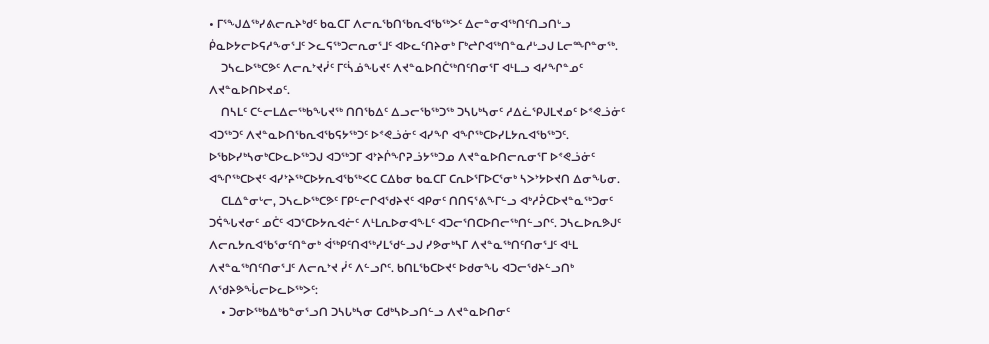• ᒥᕐᖑᐃᖅᓯᕕᓕᕆᔨᒃᑯᑦ ᑲᓇᑕᒥ ᐱᓕᕆᖃᑎᖃᕆᐊᖃᖅᐳᑦ ᐃᓕᓐᓂᐊᖅᑎᑦᑎᓗᑎᒡᓗ ᑮᓇᐅᔭᓕᐅᕋᓱᖕᓂᕐᒧᑦ ᐳᓚᕋᖅᑐᓕᕆᓂᕐᒧᑦ ᐊᐅᓚᑦᑎᔨᓂᒃ ᒥᒃᖠᒋᐊᖅᑎᓐᓇᓱᒡᓗᒍ ᒪᓕᙱᓐᓂᖅ.
    ᑐᓴᓚᐅᖅᑕᕗᑦ ᐱᓕᕆᔾᔪᓰᑦ ᒥᑦᓵᓅᖓᔪᑦ ᐱᔪᓐᓇᐅᑎᑖᖅᑎᑦᑎᓂᕐᒥ ᐊᒻᒪᓗ ᐊᓯᖏᓐᓄᑦ ᐱᔪᓐᓇᐅᑎᐅᔪᓄᑦ.
    ᑎᓴᒪᑦ ᑕᓪᓕᒪᐃᓕᖅᑲᖓᔪᖅ ᑎᑎᖃᐃᑦ ᐃᓗᓕᖃᖅᑐᖅ ᑐᓴᒐᒃᓴᓂᑦ ᓱᐃᓛᕿᒍᒪᔪᓄᑦ ᐅᕝᕙᓘᓃᑦ ᐊᑐᖅᑐᑦ ᐱᔪᓐᓇᐅᑎᖃᕆᐊᖃᕋᔭᖅᑐᑦ ᐅᕝᕙᓘᓃᑦ ᐊᓯᖏ ᐊᖏᖅᑕᐅᓯᒪᔭᕆᐊᖃᖅᑐᑦ. ᐅᖃᐅᓯᒃᓴᓂᒃᑕᐅᓚᐅᖅᑐᒍ ᐊᑐᖅᑐᒥ ᐊᔾᔨᒌᖏᕈᓘᔭᖅᑐᓄ ᐱᔪᓐᓇᐅᑎᓕᕆᓂᕐᒥ ᐅᕝᕙᓘᓃᑦ ᐊᖏᖅᑕᐅᔪᑦ ᐊᓯᔾᔨᖅᑕᐅᔭᕆᐊᖃᖅᐸᑕ ᑕᐃᑲᓂ ᑲᓇᑕᒥ ᑕᕆᐅᕐᒥᐅᑕᕐᓂᒃ ᓴᐳᔾᔭᐅᔪᑎ ᐃᓂᖓᓂ.
    ᑕᒪᐃᓐᓂᒡᓕ, ᑐᓴᓚᐅᖅᑕᕗᑦ ᒥᑭᓪᓕᒋᐊᖁᔨᔪᑦ ᐊᑭᓂᑦ ᑎᑎᕋᕐᕕᖕᒥᓪᓗ ᐊᒃᓱᕉᑕᐅᔪᓐᓇᖅᑐᓂᑦ ᑐᕌᖓᔪᓂᑦ ᓄᑖᑦ ᐊᑐᕐᑕᐅᔭᕆᐊᓖᑦ ᐱᒻᒪᕆᐅᓂᐊᖕᒪᑦ ᐊᑐᓕᕐᑎᑕᐅᑎᓕᖅᑎᓪᓗᒋᑦ. ᑐᓴᓚᐅᕆᕗᒍᑦ ᐱᓕᕆᔭᕆᐊᖃᕐᓂᑦᑎᓐᓂᒃ ᐋᖅᑭᑦᑎᐊᖅᓯᒪᖁᓪᓗᒍ ᓯᕗᓂᒃᓴᒥ ᐱᔪᓐᓇᖅᑎᑦᑎᓂᕐᒧᑦ ᐊᒻᒪ ᐱᔪᓐᓇᖅᑎᑦᑎᓂᕐᒧᑦ ᐱᓕᕆᔾᔪ ᓰᑦ ᐱᓪᓗᒋᑦ. ᑲᑎᒪᖃᑕᐅᔪᑦ ᐅᑯᓂᖓ ᐊᑐᓕᖁᔨᓪᓗᑎᒃ ᐱᖁᔨᕗᖔᓕᐅᓚᐅᖅᐳᑦ:
    • ᑐᓂᐅᖅᑲᐃᒃᑲᓐᓂᕐᓗᑎ ᑐᓴᒐᒃᓴᓂ ᑕᑯᒃᓴᐅᓗᑎᓪᓗ ᐱᔪᓐᓇᐅᑎᓂᑦ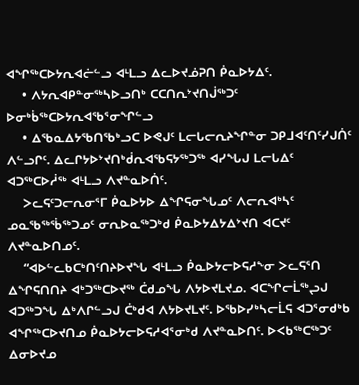ᐊᖏᖅᑕᐅᔭᕆᐊᓖᓪᓗ ᐊᒻᒪᓗ ᐃᓚᐅᔪᓅᕈᑎ ᑮᓇᐅᔭᐃᑦ.
    • ᐱᔭᕆᐊᑭᓐᓂᖅᓴᐅᓗᑎᒃ ᑕᑕᑎᕆᔾᔪᑎᒎᖅᑐᑦ ᐅᓂᒃᑳᖅᑕᐅᔭᕆᐊᖃᕐᓂᖏᓪᓗ
    • ᐃᖃᓇᐃᔭᖃᑎᖃᒃᓗᑕ ᐅᕙᒍᑦ ᒪᓕᒐᓕᕆᔨᖏᓐᓂ ᑐᑭᒧᐊᑦᑎᑦᓯᒍᑏᑦ ᐱᓪᓗᒋᑦ. ᐃᓚᒋᔭᐅᔾᔪᑎᒃᑰᕆᐊᖃᕋᔭᖅᑐᖅ ᐊᓯᖓᒍ ᒪᓕᒐᐃᑦ ᐊᑐᖅᑕᐅᓲᖅ ᐊᒻᒪᓗ ᐱᔪᓐᓇᐅᑏᑦ.
    ᐳᓚᕋᑦᑐᓕᕆᓂᕐᒥ ᑮᓇᐅᔭᐅ ᐃᖏᕋᓂᖓᓄᑦ ᐱᓕᕆᐊᒃᓴᑦ ᓄᓇᖃᖅᖄᖅᑐᓄᑦ ᓂᕆᐅᓇᖅᑐᒃᑯ ᑮᓇᐅᔭᐃᔭᐃᔾᔪᑎ ᐊᑕᔪᑦ ᐱᔪᓐᓇᐅᑎᓄᑦ.
    “ᐊᐅᓪᓚᑲᑕᒃᑎᑦᑎᔨᐅᔪᖓ ᐊᒻᒪᓗ ᑮᓇᐅᔭᓕᐅᕋᓱᖕᓂ ᐳᓚᕋᕐᑎ ᐃᖏᕋᑎᑎᔨ ᐊᒃᑐᖅᑕᐅᔪᖅ ᑖᑯᓄᖓ ᐱᔭᐅᔪᒪᔪᓄ. ᐊᑕᖏᓕᒫᖅᖢᒍ ᐊᑐᖅᑐᖓ ᐃᒃᐱᒋᓪᓗᒍ ᑖᒃᑯᐊ ᐱᔭᐅᔪᒪᔪᑦ. ᐅᖃᐅᓯᒃᓴᓕᒫᕋ ᐊᑐᕐᓂᑯᒃᑲ ᐊᖏᖅᑕᐅᔪᑎᓄ ᑮᓇᐅᔭᓕᐅᕋᓱᐊᕐᓂᒃᑯ ᐱᔪᓐᓇᐅᑎᑦ. ᐅᐸᑲᖅᑕᖅᑐᑦ ᐃᓂᐅᔪᓄ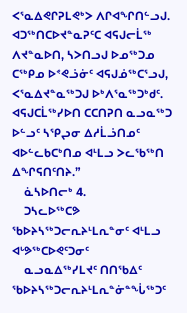ᐸᕐᓇᐃᕙᒋᕈᒪᕙᒃᐳ ᐱᒋᐊᖏᑎᓪᓗᒍ. ᐊᑐᖅᑎᑕᐅᔪᓐᓇᕈᑦᑕ ᐊᕋᒍᓕᒫᖅ ᐱᔪᓐᓇᐅᑎ, ᓴᐳᑎᓗᒍ ᐅᓄᖅᑐᓄ ᑕᖅᑭᓄ ᐅᕝᕙᓘᓃᑦ ᐊᕋᒍᓅᖅᑕᕐᓗᒍ, ᐸᕐᓇᐃᔪᓐᓇᖅᑐᒍ ᐅᒃᐱᕐᓇᖅᑐᒃᑯᑦ. ᐊᕋᒍᑕᒫᖅᓯᐅᑎ ᑕᑕᑎᕈᑎ ᓇᓗᓇᖅᑐ ᐅᓪᓗᑦ ᓴᕿᖢᓂ ᐃᓱᒫᓘᑎᓄᑦ ᐊᐅᓪᓚᑲᑕᒃᑎᓄ ᐊᒻᒪᓗ ᐳᓚᖃᖅᑎ ᐃᖏᕋᑎᑦᑎᔨ.”
    ᓈᓴᐅᑎᓕᒃ 4.
    ᑐᓴᓚᐅᖅᑕᕗ ᖃᐅᔨᓴᖅᑐᓕᕆᔨᒻᒪᕆᓐᓂᑦ ᐊᒻᒪᓗ ᐊᒡᕗᖅᑕᐅᕙᑦᑐᓂᑦ
    ᓇᓗᓇᐃᖅᓯᒪᔪᑦ ᑎᑎᖃᐃᑦ ᖃᐅᔨᓴᖅᑐᓕᕆᔨᒻᒪᕆᓐᓃᓐᖔᖅᑐᑦ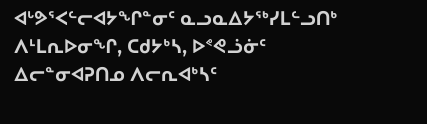ᐊᒡᕗᕐᐸᓪᓕᐊᔭᖏᓐᓂᑦ ᓇᓗᓇᐃᔭᖅᓯᒪᓪᓗᑎᒃ ᐱᒻᒪᕆᐅᓂᖏ, ᑕᑯᔭᒃᓴ, ᐅᕝᕙᓘᓃᑦ ᐃᓕᓐᓂᐊᕈᑎᓄ ᐱᓕᕆᐊᒃᓴᑦ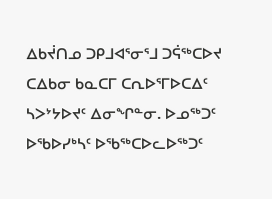ᐃᑲᔫᑎᓄ ᑐᑭᒧᐊᕐᓂᕐᒧ ᑐᕌᖅᑕᐅᔪ ᑕᐃᑲᓂ ᑲᓇᑕᒥ ᑕᕆᐅᕐᒥᐅᑕᐃᑦ ᓴᐳᔾᔭᐅᔪᑦ ᐃᓂᖏᓐᓂ. ᐅᓄᖅᑐᑦ ᐅᖃᐅᓯᒃᓴᑦ ᐅᖃᖅᑕᐅᓚᐅᖅᑐᑦ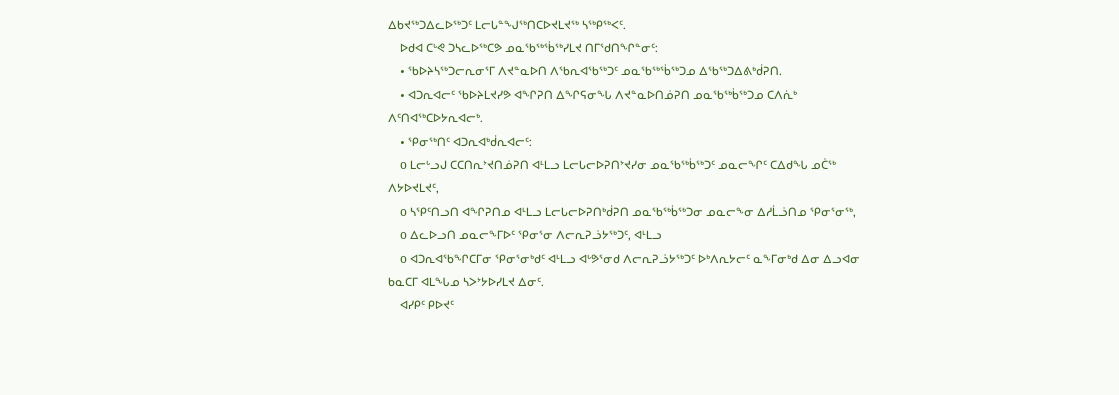ᐃᑲᔪᖅᑐᐃᓚᐅᖅᑐᑦ ᒪᓕᒐᓐᖑᖅᑎᑕᐅᔪᒪᔪᖅ ᓴᖅᑭᖅᐸᑦ.
    ᐅᑯᐊ ᑕᒡᕙ ᑐᓴᓚᐅᖅᑕᕗ ᓄᓇᖃᖅᖄᖅᓯᒪᔪ ᑎᒥᖁᑎᖏᓐᓂᑦ:
    • ᖃᐅᔨᓴᖅᑐᓕᕆᓂᕐᒥ ᐱᔪᓐᓇᐅᑎ ᐱᖃᕆᐊᖃᖅᑐᑦ ᓄᓇᖃᖅᖄᖅᑐᓄ ᐃᖃᖅᑐᐃᕕᒃᑰᕈᑎ.
    • ᐊᑐᕆᐊᓕᑦ ᖃᐅᔨᒪᔪᓯᕗ ᐊᖏᕈᑎ ᐃᖏᕋᓂᖓ ᐱᔪᓐᓇᐅᑎᓅᕈᑎ ᓄᓇᖃᖅᑳᖅᑐᓄ ᑕᐱᕇᒃ ᐱᑦᑎᐊᖅᑕᐅᔭᕆᐊᓕᒃ.
    • ᕿᓂᖅᑎᑦ ᐊᑐᕆᐊᒃᑰᕆᐊᓕᑦ:
    o ᒪᓕᒡᓗᒍ ᑕᑕᑎᕆᔾᔪᑎᓅᕈᑎ ᐊᒻᒪᓗ ᒪᓕᒐᓕᐅᕈᑎᔾᔪᓯᓂ ᓄᓇᖃᖅᑳᖅᑐᑦ ᓄᓇᓕᖏᑦ ᑕᐃᑯᖓ ᓄᑖᖅ ᐱᔭᐅᔪᒪᔪᑦ,
    o ᓴᕿᑦᑎᓗᑎ ᐊᖏᕈᑎᓄ ᐊᒻᒪᓗ ᒪᓕᒐᓕᐅᕈᑎᒃᑰᕈᑎ ᓄᓇᖃᖅᑳᖅᑐᓂ ᓄᓇᓕᖕᓂ ᐃᓱᒫᓘᑎᓄ ᕿᓂᕐᓂᖅ,
    o ᐃᓚᐅᓗᑎ ᓄᓇᓕᖕᒥᐅᑦ ᕿᓂᕐᓂ ᐱᓕᕆᕈᓘᔭᖅᑐᑦ, ᐊᒻᒪᓗ
    o ᐊᑐᕆᐊᖃᖏᑕᒥᓂ ᕿᓂᕐᓂᒃᑯᑦ ᐊᒻᒪᓗ ᐊᒡᕗᕐᓂᑯ ᐱᓕᕆᕈᓘᔭᖅᑐᑦ ᐅᒃᐱᕆᔭᓕᑦ ᓇᖕᒥᓂᒃᑯ ᐃᓂ ᐃᓗᐊᓂ ᑲᓇᑕᒥ ᐊᒪᖓᓄ ᓴᐳᔾᔭᐅᓯᒪᔪ ᐃᓂᑦ.
    ᐊᓯᑭᑦ ᑭᐅᔪᑦ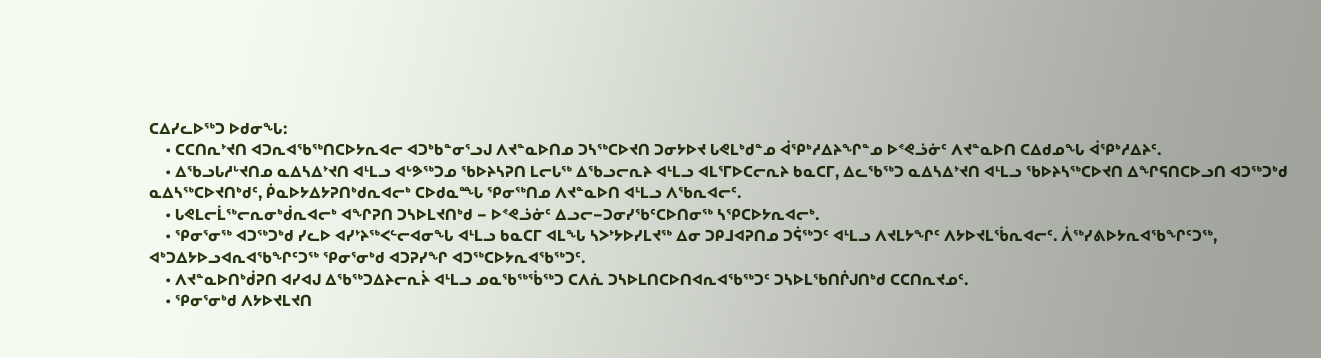ᑕᐃᓯᓚᐅᖅᑐ ᐅᑯᓂᖓ:
    • ᑕᑕᑎᕆᔾᔪᑎ ᐊᑐᕆᐊᖃᖅᑎᑕᐅᔭᕆᐊᓕ ᐊᑐᒃᑲᓐᓂᕐᓗᒍ ᐱᔪᓐᓇᐅᑎᓄ ᑐᓴᖅᑕᐅᔪᑎ ᑐᓂᔭᐅᔪ ᒐᕙᒪᒃᑯᓐᓄ ᐋᕿᒃᓱᐃᔨᖏᓐᓄ ᐅᕝᕙᓘᓃᑦ ᐱᔪᓐᓇᐅᑎ ᑕᐃᑯᓄᖓ ᐋᕿᒃᓱᐃᔨᑦ.
    • ᐃᖃᓗᒐᓱᒡᔪᑎᓄ ᓇᐃᓴᐃᔾᔪᑎ ᐊᒻᒪᓗ ᐊᒡᕗᖅᑐᓄ ᖃᐅᔨᓴᕈᑎ ᒪᓕᒐᖅ ᐃᖃᓗᓕᕆᔨ ᐊᒻᒪᓗ ᐊᒪᕐᒥᐅᑕᓕᕆᔨ ᑲᓇᑕᒥ, ᐃᓚᖃᖅᑐ ᓇᐃᓴᐃᔾᔪᑎ ᐊᒻᒪᓗ ᖃᐅᔨᓴᖅᑕᐅᔪᑎ ᐃᖏᕋᑎᑕᐅᓗᑎ ᐊᑐᖅᑐᒃᑯ ᓇᐃᓴᖅᑕᐅᔪᑎᒃᑯᑦ, ᑮᓇᐅᔭᐃᔭᕈᑎᒃᑯᕆᐊᓕᒃ ᑕᐅᑯᓇᙵ ᕿᓂᖅᑎᓄ ᐱᔪᓐᓇᐅᑎ ᐊᒻᒪᓗ ᐱᖃᕆᐊᓕᑦ.
    • ᒐᕙᒪᓕᒫᖅᓕᕆᓂᒃᑰᕆᐊᓕᒃ ᐊᖏᕈᑎ ᑐᓴᐅᒪᔪᑎᒃᑯ − ᐅᕝᕙᓘᓃᑦ ᐃᓗᓕ−ᑐᓂᓯᖃᑦᑕᐅᑎᓂᖅ ᓴᕿᑕᐅᔭᕆᐊᓕᒃ.
    • ᕿᓂᕐᓂᖅ ᐊᑐᖅᑐᒃᑯ ᓯᓚᐅ ᐊᓯᔾᔨᖅᐸᓪᓕᐊᓂᖓ ᐊᒻᒪᓗ ᑲᓇᑕᒥ ᐊᒪᖓ ᓴᐳᔾᔭᐅᓯᒪᔪᖅ ᐃᓂ ᑐᑭᒧᐊᕈᑎᓄ ᑐᕌᖅᑐᑦ ᐊᒻᒪᓗ ᐱᔪᒪᔭᖏᑦ ᐱᔭᐅᔪᒪᖄᕆᐊᓕᑦ. ᐲᖅᓯᕕᐅᔭᕆᐊᖃᖏᑦᑐᖅ, ᐊᒃᑐᐃᔭᐅᓗᐊᕆᐊᖃᖏᑦᑐᖅ ᕿᓂᕐᓂᒃᑯ ᐊᑐᕈᓯᖏ ᐊᑐᖅᑕᐅᔭᕆᐊᖃᖅᑐᑦ.
    • ᐱᔪᓐᓇᐅᑎᒃᑰᕈᑎ ᐊᓯᐊᒍ ᐃᖃᖅᑐᐃᔨᓕᕆᔩ ᐊᒻᒪᓗ ᓄᓇᖃᖅᖄᖅᑐ ᑕᐱᕇ ᑐᓴᐅᒪᑎᑕᐅᑎᐊᕆᐊᖃᖅᑐᑦ ᑐᓴᐅᒪᖃᑎᒌᒍᑎᒃᑯ ᑕᑕᑎᕆᔪᓄᑦ.
    • ᕿᓂᕐᓂᒃᑯ ᐱᔭᐅᔪᒪᔪᑎ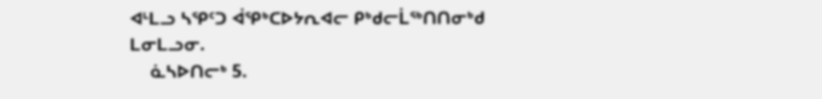ᐊᒻᒪᓗ ᓴᕿᑦᑐ ᐋᕿᒃᑕᐅᔭᕆᐊᓕ ᑭᒃᑯᓕᒫᖅᑎᑎᓂᒃᑯ ᒪᓂᒪᓗᓂ.
    ᓈᓴᐅᑎᓕᒃ 5.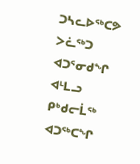ᑐᓴᓚᐅᖅᑕᕗ ᐳᓛᖅᑐ ᐊᑐᕐᓂᑯᖏ ᐊᒻᒪᓗ ᑭᒃᑯᓕᒫᖅ ᐊᑐᖅᑕᖏ